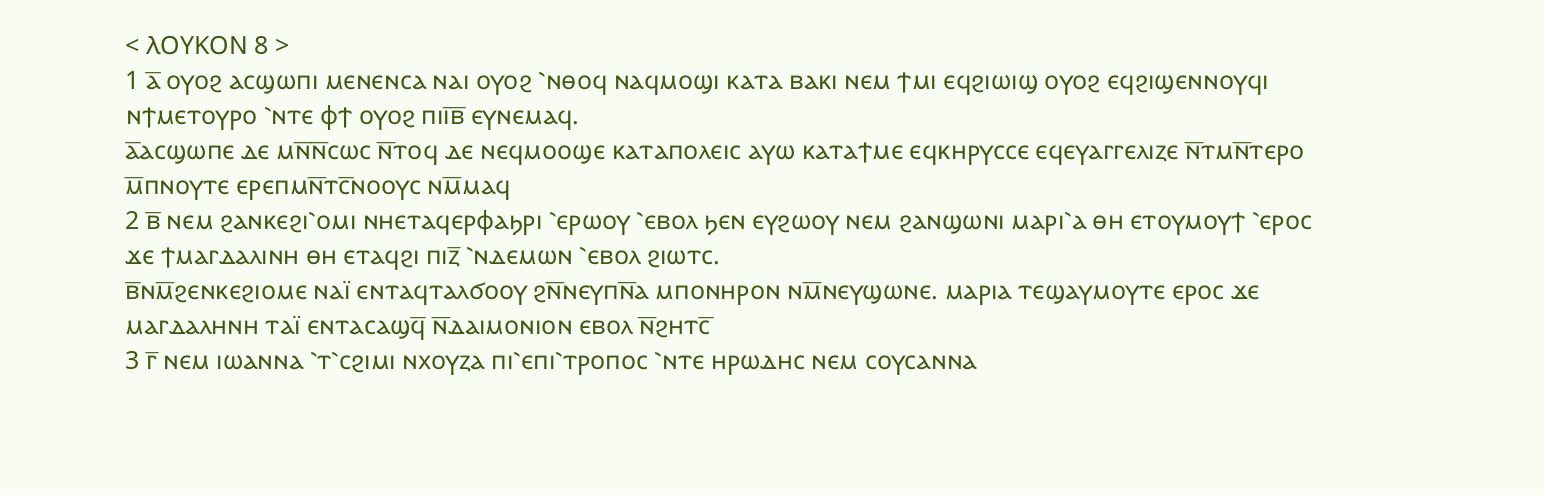< ⲖⲞⲨⲔⲞⲚ 8 >
1 ⲁ̅ ⲟⲩⲟϩ ⲁⲥϣⲱⲡⲓ ⲙⲉⲛⲉⲛⲥⲁ ⲛⲁⲓ ⲟⲩⲟϩ ⳿ⲛⲑⲟϥ ⲛⲁϥⲙⲟϣⲓ ⲕⲁⲧⲁ ⲃⲁⲕⲓ ⲛⲉⲙ ϯⲙⲓ ⲉϥϩⲓⲱⲓϣ ⲟⲩⲟϩ ⲉϥϩⲓϣⲉⲛⲛⲟⲩϥⲓ ⲛϯⲙⲉⲧⲟⲩⲣⲟ ⳿ⲛⲧⲉ ⲫϯ ⲟⲩⲟϩ ⲡⲓⲓ̅ⲃ̅ ⲉⲩⲛⲉⲙⲁϥ.
ⲁ̅ⲁⲥϣⲱⲡⲉ ⲇⲉ ⲙⲛ̅ⲛ̅ⲥⲱⲥ ⲛ̅ⲧⲟϥ ⲇⲉ ⲛⲉϥⲙⲟⲟϣⲉ ⲕⲁⲧⲁⲡⲟⲗⲉⲓⲥ ⲁⲩⲱ ⲕⲁⲧⲁϯⲙⲉ ⲉϥⲕⲏⲣⲩⲥⲥⲉ ⲉϥⲉⲩⲁⲅⲅⲉⲗⲓⲍⲉ ⲛ̅ⲧⲙⲛ̅ⲧⲉⲣⲟ ⲙ̅ⲡⲛⲟⲩⲧⲉ ⲉⲣⲉⲡⲙⲛ̅ⲧⲥ̅ⲛⲟⲟⲩⲥ ⲛⲙ̅ⲙⲁϥ
2 ⲃ̅ ⲛⲉⲙ ϩⲁⲛⲕⲉϩⲓ⳿ⲟⲙⲓ ⲛⲏⲉⲧⲁϥⲉⲣⲫⲁϧⲣⲓ ⳿ⲉⲣⲱⲟⲩ ⳿ⲉⲃⲟⲗ ϧⲉⲛ ⲉⲩϩⲱⲟⲩ ⲛⲉⲙ ϩⲁⲛϣⲱⲛⲓ ⲙⲁⲣⲓ⳿ⲁ ⲑⲏ ⲉⲧⲟⲩⲙⲟⲩϯ ⳿ⲉⲣⲟⲥ ϫⲉ ϯⲙⲁⲅⲇⲁⲗⲓⲛⲏ ⲑⲏ ⲉⲧⲁϥϩⲓ ⲡⲓⲍ̅ ⳿ⲛⲇⲉⲙⲱⲛ ⳿ⲉⲃⲟⲗ ϩⲓⲱⲧⲥ.
ⲃ̅ⲛⲙ̅ϩⲉⲛⲕⲉϩⲓⲟⲙⲉ ⲛⲁⲓ̈ ⲉⲛⲧⲁϥⲧⲁⲗϭⲟⲟⲩ ϩⲛ̅ⲛⲉⲩⲡⲛ̅ⲁ ⲙⲡⲟⲛⲏⲣⲟⲛ ⲛⲙ̅ⲛⲉⲩϣⲱⲛⲉ. ⲙⲁⲣⲓⲁ ⲧⲉϣⲁⲩⲙⲟⲩⲧⲉ ⲉⲣⲟⲥ ϫⲉ ⲙⲁⲅⲇⲁⲗⲏⲛⲏ ⲧⲁⲓ̈ ⲉⲛⲧⲁⲥⲁϣϥ̅ ⲛ̅ⲇⲁⲓⲙⲟⲛⲓⲟⲛ ⲉⲃⲟⲗ ⲛ̅ϩⲏⲧⲥ̅
3 ⲅ̅ ⲛⲉⲙ ⲓⲱⲁⲛⲛⲁ ⳿ⲧ⳿ⲥϩⲓⲙⲓ ⲛⲭⲟⲩⲍⲁ ⲡⲓ⳿ⲉⲡⲓ⳿ⲧⲣⲟⲡⲟⲥ ⳿ⲛⲧⲉ ⲏⲣⲱⲇⲏⲥ ⲛⲉⲙ ⲥⲟⲩⲥⲁⲛⲛⲁ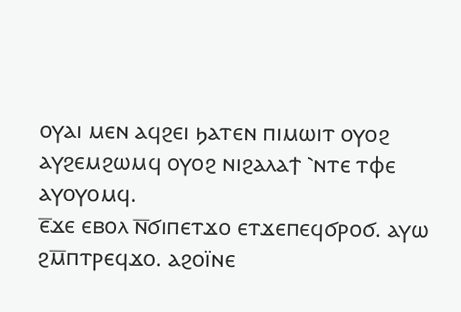ⲟⲩⲁⲓ ⲙⲉⲛ ⲁϥϩⲉⲓ ϧⲁⲧⲉⲛ ⲡⲓⲙⲱⲓⲧ ⲟⲩⲟϩ ⲁⲩϩⲉⲙϩⲱⲙϥ ⲟⲩⲟϩ ⲛⲓϩⲁⲗⲁϯ ⳿ⲛⲧⲉ ⲧⲫⲉ ⲁⲩⲟⲩⲟⲙϥ.
ⲉ̅ϫⲉ ⲉⲃⲟⲗ ⲛ̅ϭⲓⲡⲉⲧϫⲟ ⲉⲧϫⲉⲡⲉϥϭⲣⲟϭ. ⲁⲩⲱ ϩⲙ̅ⲡⲧⲣⲉϥϫⲟ. ⲁϩⲟⲓ̈ⲛⲉ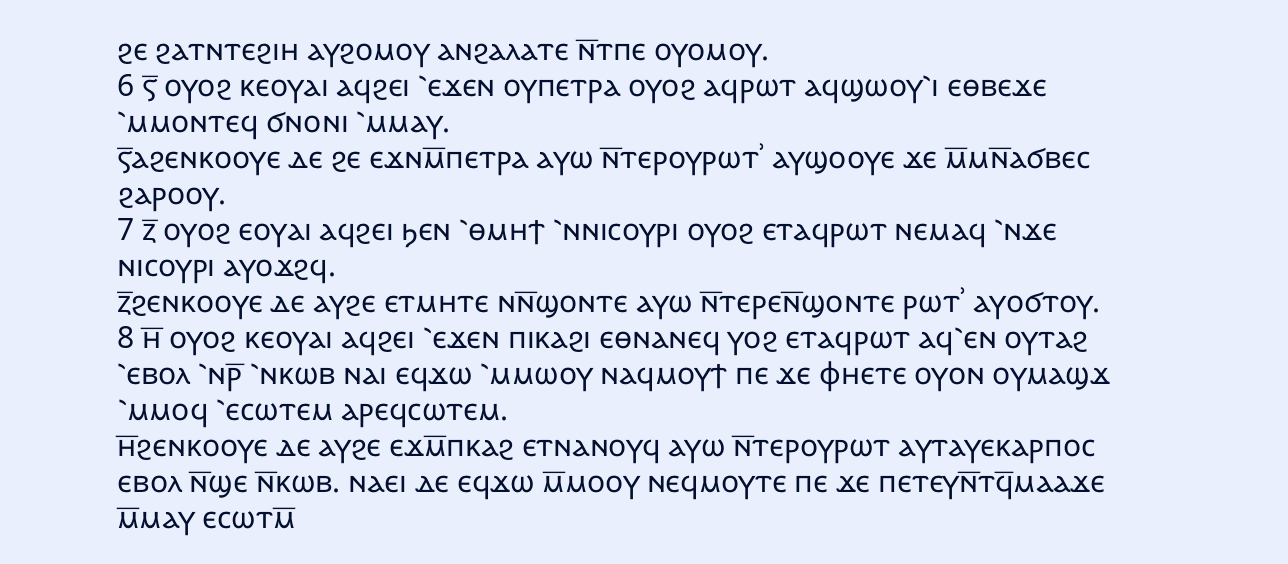ϩⲉ ϩⲁⲧⲛⲧⲉϩⲓⲏ ⲁⲩϩⲟⲙⲟⲩ ⲁⲛϩⲁⲗⲁⲧⲉ ⲛ̅ⲧⲡⲉ ⲟⲩⲟⲙⲟⲩ.
6 ⲋ̅ ⲟⲩⲟϩ ⲕⲉⲟⲩⲁⲓ ⲁϥϩⲉⲓ ⳿ⲉϫⲉⲛ ⲟⲩⲡⲉⲧⲣⲁ ⲟⲩⲟϩ ⲁϥⲣⲱⲧ ⲁϥϣⲱⲟⲩ⳿ⲓ ⲉⲑⲃⲉϫⲉ ⳿ⲙⲙⲟⲛⲧⲉϥ ϭⲛⲟⲛⲓ ⳿ⲙⲙⲁⲩ.
ⲋ̅ⲁϩⲉⲛⲕⲟⲟⲩⲉ ⲇⲉ ϩⲉ ⲉϫⲛⲙ̅ⲡⲉⲧⲣⲁ ⲁⲩⲱ ⲛ̅ⲧⲉⲣⲟⲩⲣⲱⲧʾ ⲁⲩϣⲟⲟⲩⲉ ϫⲉ ⲙ̅ⲙⲛ̅ⲁϭⲃⲉⲥ ϩⲁⲣⲟⲟⲩ.
7 ⲍ̅ ⲟⲩⲟϩ ⲉⲟⲩⲁⲓ ⲁϥϩⲉⲓ ϧⲉⲛ ⳿ⲑⲙⲏϯ ⳿ⲛⲛⲓⲥⲟⲩⲣⲓ ⲟⲩⲟϩ ⲉⲧⲁϥⲣⲱⲧ ⲛⲉⲙⲁϥ ⳿ⲛϫⲉ ⲛⲓⲥⲟⲩⲣⲓ ⲁⲩⲟϫϩϥ.
ⲍ̅ϩⲉⲛⲕⲟⲟⲩⲉ ⲇⲉ ⲁⲩϩⲉ ⲉⲧⲙⲏⲧⲉ ⲛⲛ̅ϣⲟⲛⲧⲉ ⲁⲩⲱ ⲛ̅ⲧⲉⲣⲉⲛ̅ϣⲟⲛⲧⲉ ⲣⲱⲧʾ ⲁⲩⲟϭⲧⲟⲩ.
8 ⲏ̅ ⲟⲩⲟϩ ⲕⲉⲟⲩⲁⲓ ⲁϥϩⲉⲓ ⳿ⲉϫⲉⲛ ⲡⲓⲕⲁϩⲓ ⲉⲑⲛⲁⲛⲉϥ ⲩⲟϩ ⲉⲧⲁϥⲣⲱⲧ ⲁϥ⳿ⲉⲛ ⲟⲩⲧⲁϩ ⳿ⲉⲃⲟⲗ ⳿ⲛⲣ̅ ⳿ⲛⲕⲱⲃ ⲛⲁⲓ ⲉϥϫⲱ ⳿ⲙⲙⲱⲟⲩ ⲛⲁϥⲙⲟⲩϯ ⲡⲉ ϫⲉ ⲫⲏⲉⲧⲉ ⲟⲩⲟⲛ ⲟⲩⲙⲁϣϫ ⳿ⲙⲙⲟϥ ⳿ⲉⲥⲱⲧⲉⲙ ⲁⲣⲉϥⲥⲱⲧⲉⲙ.
ⲏ̅ϩⲉⲛⲕⲟⲟⲩⲉ ⲇⲉ ⲁⲩϩⲉ ⲉϫⲙ̅ⲡⲕⲁϩ ⲉⲧⲛⲁⲛⲟⲩϥ ⲁⲩⲱ ⲛ̅ⲧⲉⲣⲟⲩⲣⲱⲧ ⲁⲩⲧⲁⲩⲉⲕⲁⲣⲡⲟⲥ ⲉⲃⲟⲗ ⲛ̅ϣⲉ ⲛ̅ⲕⲱⲃ. ⲛⲁⲉⲓ ⲇⲉ ⲉϥϫⲱ ⲙ̅ⲙⲟⲟⲩ ⲛⲉϥⲙⲟⲩⲧⲉ ⲡⲉ ϫⲉ ⲡⲉⲧⲉⲩⲛ̅ⲧϥ̅ⲙⲁⲁϫⲉ ⲙ̅ⲙⲁⲩ ⲉⲥⲱⲧⲙ̅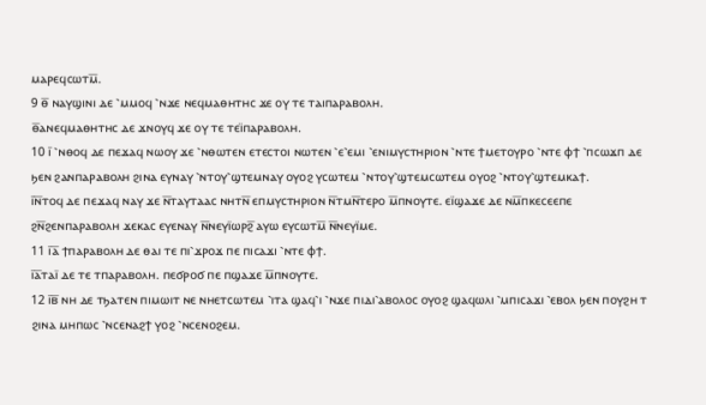ⲙⲁⲣⲉϥⲥⲱⲧⲙ̅.
9 ⲑ̅ ⲛⲁⲩϣⲓⲛⲓ ⲇⲉ ⳿ⲙⲙⲟϥ ⳿ⲛϫⲉ ⲛⲉϥⲙⲁⲑⲏⲧⲏⲥ ϫⲉ ⲟⲩ ⲧⲉ ⲧⲁⲓⲡⲁⲣⲁⲃⲟⲗⲏ.
ⲑ̅ⲁⲛⲉϥⲙⲁⲑⲏⲧⲏⲥ ⲇⲉ ϫⲛⲟⲩϥ ϫⲉ ⲟⲩ ⲧⲉ ⲧⲉⲓ̈ⲡⲁⲣⲁⲃⲟⲗⲏ.
10 ⲓ̅ ⳿ⲛⲑⲟϥ ⲇⲉ ⲡⲉϫⲁϥ ⲛⲱⲟⲩ ϫⲉ ⳿ⲛⲑⲱⲧⲉⲛ ⲉⲧⲉⲥⲧⲟⲓ ⲛⲱⲧⲉⲛ ⳿ⲉ⳿ⲉⲙⲓ ⳿ⲉⲛⲓⲙⲩⲥⲧⲏⲣⲓⲟⲛ ⳿ⲛⲧⲉ ϯⲙⲉⲧⲟⲩⲣⲟ ⳿ⲛⲧⲉ ⲫϯ ⳿ⲡⲥⲱϫⲡ ⲇⲉ ϧⲉⲛ ϩⲁⲛⲡⲁⲣⲁⲃⲟⲗⲏ ϩⲓⲛⲁ ⲉⲩⲛⲁⲩ ⳿ⲛⲧⲟⲩ⳿ϣⲧⲉⲙⲛⲁⲩ ⲟⲩⲟϩ ⲩⲥⲱⲧⲉⲙ ⳿ⲛⲧⲟⲩ⳿ϣⲧⲉⲙⲥⲱⲧⲉⲙ ⲟⲩⲟϩ ⳿ⲛⲧⲟⲩ⳿ϣⲧⲉⲙⲕⲁϯ.
ⲓ̅ⲛ̅ⲧⲟϥ ⲇⲉ ⲡⲉϫⲁϥ ⲛⲁⲩ ϫⲉ ⲛ̅ⲧⲁⲩⲧⲁⲁⲥ ⲛⲏⲧⲛ̅ ⲉⲡⲙⲩⲥⲧⲏⲣⲓⲟⲛ ⲛ̅ⲧⲙⲛ̅ⲧⲉⲣⲟ ⲙ̅ⲡⲛⲟⲩⲧⲉ. ⲉⲓ̈ϣⲁϫⲉ ⲇⲉ ⲛⲙ̅ⲡⲕⲉⲥⲉⲉⲡⲉ ϩⲛ̅ϩⲉⲛⲡⲁⲣⲁⲃⲟⲗⲏ ϫⲉⲕⲁⲥ ⲉⲩⲉⲛⲁⲩ ⲛ̅ⲛⲉⲩⲓ̈ⲱⲣϩ̅ ⲁⲩⲱ ⲉⲩⲥⲱⲧⲙ̅ ⲛ̅ⲛⲉⲩⲓ̈ⲙⲉ.
11 ⲓ̅ⲁ̅ ϯⲡⲁⲣⲁⲃⲟⲗⲏ ⲇⲉ ⲑⲁⲓ ⲧⲉ ⲡⲓ⳿ϫⲣⲟϫ ⲡⲉ ⲡⲓⲥⲁϫⲓ ⳿ⲛⲧⲉ ⲫϯ.
ⲓ̅ⲁ̅ⲧⲁⲓ̈ ⲇⲉ ⲧⲉ ⲧⲡⲁⲣⲁⲃⲟⲗⲏ. ⲡⲉϭⲣⲟϭ ⲡⲉ ⲡϣⲁϫⲉ ⲙ̅ⲡⲛⲟⲩⲧⲉ.
12 ⲓ̅ⲃ̅ ⲛⲏ ⲇⲉ ⲧϧⲁⲧⲉⲛ ⲡⲓⲙⲱⲓⲧ ⲛⲉ ⲛⲏⲉⲧⲥⲱⲧⲉⲙ ⳿ⲓⲧⲁ ϣⲁϥ⳿ⲓ ⳿ⲛϫⲉ ⲡⲓⲇⲓ⳿ⲁⲃⲟⲗⲟⲥ ⲟⲩⲟϩ ϣⲁϥⲱⲗⲓ ⳿ⲙⲡⲓⲥⲁϫⲓ ⳿ⲉⲃⲟⲗ ϧⲉⲛ ⲡⲟⲩϩⲏ ⲧ ϩⲓⲛⲁ ⲙⲏⲡⲱⲥ ⳿ⲛⲥⲉⲛⲁϩϯ ⲩⲟϩ ⳿ⲛⲥⲉⲛⲟϩⲉⲙ.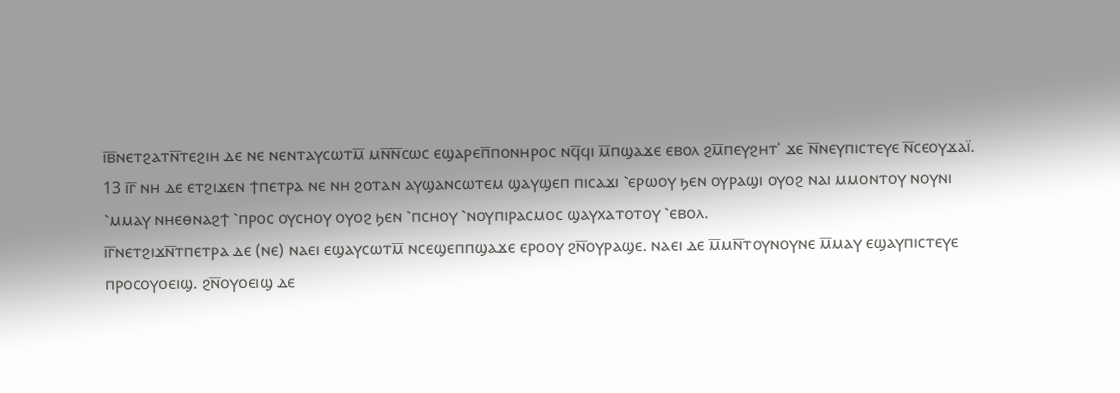ⲓ̅ⲃ̅ⲛⲉⲧϩⲁⲧⲛ̅ⲧⲉϩⲓⲏ ⲇⲉ ⲛⲉ ⲛⲉⲛⲧⲁⲩⲥⲱⲧⲙ̅ ⲙⲛ̅ⲛ̅ⲥⲱⲥ ⲉϣⲁⲣⲉⲡ̅ⲡⲟⲛⲏⲣⲟⲥ ⲛϥ̅ϥⲓ ⲙ̅ⲡϣⲁϫⲉ ⲉⲃⲟⲗ ϩⲙ̅ⲡⲉⲩϩⲏⲧʾ ϫⲉ ⲛ̅ⲛⲉⲩⲡⲓⲥⲧⲉⲩⲉ ⲛ̅ⲥⲉⲟⲩϫⲁⲓ̈.
13 ⲓ̅ⲅ̅ ⲛⲏ ⲇⲉ ⲉⲧϩⲓϫⲉⲛ ϯⲡⲉⲧⲣⲁ ⲛⲉ ⲛⲏ ϩⲟⲧⲁⲛ ⲁⲩϣⲁⲛⲥⲱⲧⲉⲙ ϣⲁⲩϣⲉⲡ ⲡⲓⲥⲁϫⲓ ⳿ⲉⲣⲱⲟⲩ ϧⲉⲛ ⲟⲩⲣⲁϣⲓ ⲟⲩⲟϩ ⲛⲁⲓ ⲙⲙⲟⲛⲧⲟⲩ ⲛⲟⲩⲛⲓ ⳿ⲙⲙⲁⲩ ⲛⲏⲉⲑⲛⲁϩϯ ⳿ⲡⲣⲟⲥ ⲟⲩⲥⲏⲟⲩ ⲟⲩⲟϩ ϧⲉⲛ ⳿ⲡⲥⲏⲟⲩ ⳿ⲛⲟⲩⲡⲓⲣⲁⲥⲙⲟⲥ ϣⲁⲩⲭⲁⲧⲟⲧⲟⲩ ⳿ⲉⲃⲟⲗ.
ⲓ̅ⲅ̅ⲛⲉⲧϩⲓϫⲛ̅ⲧⲡⲉⲧⲣⲁ ⲇⲉ (ⲛⲉ) ⲛⲁⲉⲓ ⲉϣⲁⲩⲥⲱⲧⲙ̅ ⲛⲥⲉϣⲉⲡⲡϣⲁϫⲉ ⲉⲣⲟⲟⲩ ϩⲛ̅ⲟⲩⲣⲁϣⲉ. ⲛⲁⲉⲓ ⲇⲉ ⲙ̅ⲙⲛ̅ⲧⲟⲩⲛⲟⲩⲛⲉ ⲙ̅ⲙⲁⲩ ⲉϣⲁⲩⲡⲓⲥⲧⲉⲩⲉ ⲡⲣⲟⲥⲟⲩⲟⲉⲓϣ. ϩⲛ̅ⲟⲩⲟⲉⲓϣ ⲇⲉ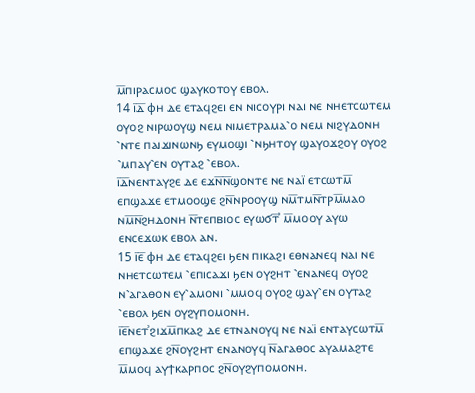ⲙ̅ⲡⲓⲣⲁⲥⲙⲟⲥ ϣⲁⲩⲕⲟⲧⲟⲩ ⲉⲃⲟⲗ.
14 ⲓ̅ⲇ̅ ⲫⲏ ⲇⲉ ⲉⲧⲁϥϩⲉⲓ ⲉⲛ ⲛⲓⲥⲟⲩⲣⲓ ⲛⲁⲓ ⲛⲉ ⲛⲏⲉⲧⲥⲱⲧⲉⲙ ⲟⲩⲟϩ ⲛⲓⲣⲱⲟⲩϣ ⲛⲉⲙ ⲛⲓⲙⲉⲧⲣⲁⲙⲁ⳿ⲟ ⲛⲉⲙ ⲛⲓϩⲩⲇⲟⲛⲏ ⳿ⲛⲧⲉ ⲡⲁⲓϫⲓⲛⲱⲛϧ ⲉⲩⲙⲟϣⲓ ⳿ⲛϧⲏⲧⲟⲩ ϣⲁⲩⲟϫϩⲟⲩ ⲟⲩⲟϩ ⳿ⲙⲡⲁⲩ⳿ⲉⲛ ⲟⲩⲧⲁϩ ⳿ⲉⲃⲟⲗ.
ⲓ̅ⲇ̅ⲛⲉⲛⲧⲁⲩϩⲉ ⲇⲉ ⲉϫⲛ̅ⲛ̅ϣⲟⲛⲧⲉ ⲛⲉ ⲛⲁⲓ̈ ⲉⲧⲥⲱⲧⲙ̅ ⲉⲡϣⲁϫⲉ ⲉⲧⲙⲟⲟϣⲉ ϩⲛ̅ⲛⲣⲟⲟⲩϣ ⲛⲙ̅ⲧⲙⲛ̅ⲧⲣⲙ̅ⲙⲁⲟ ⲛⲙ̅ⲛ̅ϩⲏⲇⲟⲛⲏ ⲛ̅ⲧⲉⲡⲃⲓⲟⲥ ⲉⲩⲱϭⲧ̅ʾ ⲙ̅ⲙⲟⲟⲩ ⲁⲩⲱ ⲉⲛⲥⲉϫⲱⲕ ⲉⲃⲟⲗ ⲁⲛ.
15 ⲓ̅ⲉ̅ ⲫⲏ ⲇⲉ ⲉⲧⲁϥϩⲉⲓ ϧⲉⲛ ⲡⲓⲕⲁϩⲓ ⲉⲑⲛⲁⲛⲉϥ ⲛⲁⲓ ⲛⲉ ⲛⲏⲉⲧⲥⲱⲧⲉⲙ ⳿ⲉⲡⲓⲥⲁϫⲓ ϧⲉⲛ ⲟⲩϩⲏⲧ ⳿ⲉⲛⲁⲛⲉϥ ⲟⲩⲟϩ ⲛ⳿ⲁⲅⲁⲑⲟⲛ ⲉⲩ⳿ⲁⲙⲟⲛⲓ ⳿ⲙⲙⲟϥ ⲟⲩⲟϩ ϣⲁⲩ⳿ⲉⲛ ⲟⲩⲧⲁϩ ⳿ⲉⲃⲟⲗ ϧⲉⲛ ⲟⲩϩⲩⲡⲟⲙⲟⲛⲏ.
ⲓ̅ⲉ̅ⲛⲉⲧʾϩⲓϫⲙ̅ⲡⲕⲁϩ ⲇⲉ ⲉⲧⲛⲁⲛⲟⲩϥ ⲛⲉ ⲛⲁⲓ̈ ⲉⲛⲧⲁⲩⲥⲱⲧⲙ̅ ⲉⲡϣⲁϫⲉ ϩⲛ̅ⲟⲩϩⲏⲧ ⲉⲛⲁⲛⲟⲩϥ ⲛ̅ⲁⲅⲁⲑⲟⲥ ⲁⲩⲁⲙⲁϩⲧⲉ ⲙ̅ⲙⲟϥ ⲁⲩϯⲕⲁⲣⲡⲟⲥ ϩⲛ̅ⲟⲩϩⲩⲡⲟⲙⲟⲛⲏ.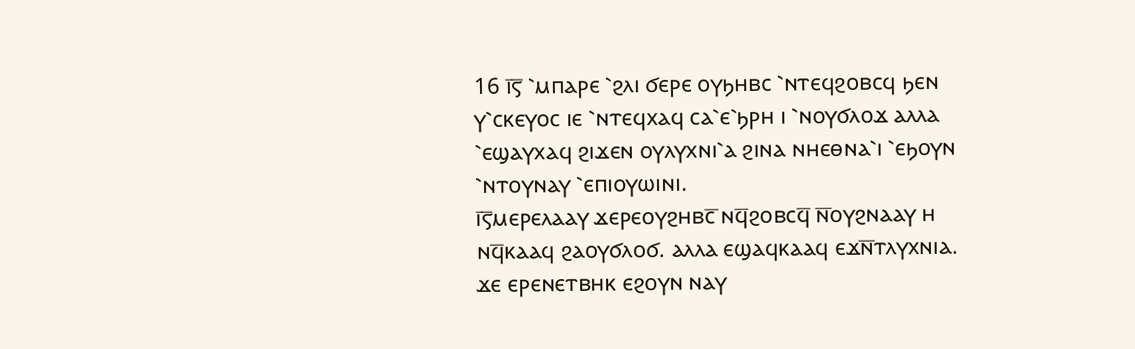16 ⲓ̅ⲋ̅ ⳿ⲙⲡⲁⲣⲉ ⳿ϩⲗⲓ ϭⲉⲣⲉ ⲟⲩϧⲏⲃⲥ ⳿ⲛⲧⲉϥϩⲟⲃⲥϥ ϧⲉⲛ ⲩ⳿ⲥⲕⲉⲩⲟⲥ ⲓⲉ ⳿ⲛⲧⲉϥⲭⲁϥ ⲥⲁ⳿ⲉ⳿ϧⲣⲏ ⲓ ⳿ⲛⲟⲩϭⲗⲟϫ ⲁⲗⲗⲁ ⳿ⲉϣⲁⲩⲭⲁϥ ϩⲓϫⲉⲛ ⲟⲩⲗⲩⲭⲛⲓ⳿ⲁ ϩⲓⲛⲁ ⲛⲏⲉⲑⲛⲁ⳿ⲓ ⳿ⲉϧⲟⲩⲛ ⳿ⲛⲧⲟⲩⲛⲁⲩ ⳿ⲉⲡⲓⲟⲩⲱⲓⲛⲓ.
ⲓ̅ⲋ̅ⲙⲉⲣⲉⲗⲁⲁⲩ ϫⲉⲣⲉⲟⲩϩⲏⲃⲥ̅ ⲛϥ̅ϩⲟⲃⲥϥ̅ ⲛ̅ⲟⲩϩⲛⲁⲁⲩ ⲏ ⲛϥ̅ⲕⲁⲁϥ ϩⲁⲟⲩϭⲗⲟϭ. ⲁⲗⲗⲁ ⲉϣⲁϥⲕⲁⲁϥ ⲉϫⲛ̅ⲧⲗⲩⲭⲛⲓⲁ. ϫⲉ ⲉⲣⲉⲛⲉⲧⲃⲏⲕ ⲉϩⲟⲩⲛ ⲛⲁⲩ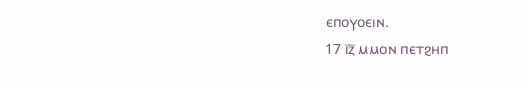ⲉⲡⲟⲩⲟⲉⲓⲛ.
17 ⲓ̅ⲍ̅ ⲙⲙⲟⲛ ⲡⲉⲧϩⲏⲡ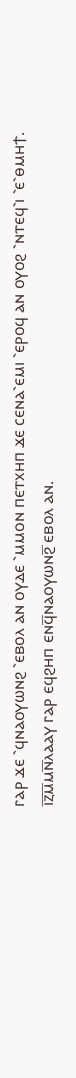ⲅⲁⲣ ϫⲉ ⳿ϥⲛⲁⲟⲩⲱⲛϩ ⳿ⲉⲃⲟⲗ ⲁⲛ ⲟⲩⲇⲉ ⳿ⲙⲙⲟⲛ ⲡⲉⲧⲭⲏⲡ ϫⲉ ⲥⲉⲛⲁ⳿ⲉⲙⲓ ⳿ⲉⲣⲟϥ ⲁⲛ ⲟⲩⲟϩ ⳿ⲛⲧⲉϥ⳿ⲓ ⳿ⲉ⳿ⲑⲙⲏϯ.
ⲓ̅ⲍ̅ⲙ̅ⲙⲛ̅ⲗⲁⲁⲩ ⲅⲁⲣ ⲉϥϩⲏⲡ ⲉⲛϥ̅ⲛⲁⲟⲩⲱⲛϩ̅ ⲉⲃⲟⲗ ⲁⲛ.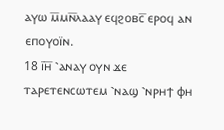ⲁⲩⲱ ⲙ̅ⲙⲛ̅ⲗⲁⲁⲩ ⲉϥϩⲟⲃⲥ̅ ⲉⲣⲟϥ ⲁⲛ ⲉⲡⲟⲩⲟⲓ̈ⲛ.
18 ⲓ̅ⲏ̅ ⳿ⲁⲛⲁⲩ ⲟⲩⲛ ϫⲉ ⲧⲁⲣⲉⲧⲉⲛⲥⲱⲧⲉⲙ ⳿ⲛⲁϣ ⳿ⲛⲣⲏϯ ⲫⲏ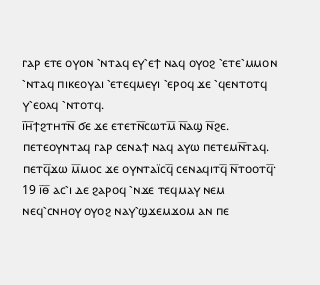ⲅⲁⲣ ⲉⲧⲉ ⲟⲩⲟⲛ ⳿ⲛⲧⲁϥ ⲉⲩ⳿ⲉϯ ⲛⲁϥ ⲟⲩⲟϩ ⳿ⲉⲧⲉ⳿ⲙⲙⲟⲛ ⳿ⲛⲧⲁϥ ⲡⲓⲕⲉⲟⲩⲁⲓ ⳿ⲉⲧⲉϥⲙⲉⲩⲓ ⳿ⲉⲣⲟϥ ϫⲉ ⳿ϥⲉⲛⲧⲟⲧϥ ⲩ⳿ⲉⲟⲗϥ ⳿ⲛⲧⲟⲧϥ.
ⲓ̅ⲏ̅ϯϩⲧⲏⲧⲛ̅ ϭⲉ ϫⲉ ⲉⲧⲉⲧⲛ̅ⲥⲱⲧⲙ̅ ⲛ̅ⲁϣ ⲛ̅ϩⲉ. ⲡⲉⲧⲉⲟⲩⲛⲧⲁϥ ⲅⲁⲣ ⲥⲉⲛⲁϯ ⲛⲁϥ ⲁⲩⲱ ⲡⲉⲧⲉⲙⲛ̅ⲧⲁϥ. ⲡⲉⲧϥ̅ϫⲱ ⲙ̅ⲙⲟⲥ ϫⲉ ⲟⲩⲛⲧⲁⲓ̈ⲥϥ̅ ⲥⲉⲛⲁϥⲓⲧϥ̅ ⲛ̅ⲧⲟⲟⲧϥ̅·
19 ⲓ̅ⲑ̅ ⲁⲥ⳿ⲓ ⲇⲉ ϩⲁⲣⲟϥ ⳿ⲛϫⲉ ⲧⲉϥⲙⲁⲩ ⲛⲉⲙ ⲛⲉϥ⳿ⲥⲛⲏⲟⲩ ⲟⲩⲟϩ ⲛⲁⲩ⳿ϣϫⲉⲙϫⲟⲙ ⲁⲛ ⲡⲉ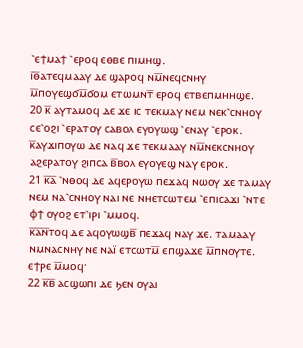⳿ⲉϯⲙⲁϯ ⳿ⲉⲣⲟϥ ⲉⲑⲃⲉ ⲡⲓⲙⲏϣ.
ⲓ̅ⲑ̅ⲁⲧⲉϥⲙⲁⲁⲩ ⲇⲉ ϣⲁⲣⲟϥ ⲛⲙ̅ⲛⲉϥⲥⲛⲏⲩ ⲙ̅ⲡⲟⲩⲉϣϭⲙ̅ϭⲟⲙ ⲉⲧⲱⲙⲛⲧ̅ ⲉⲣⲟϥ ⲉⲧⲃⲉⲡⲙⲏⲏϣⲉ.
20 ⲕ̅ ⲁⲩⲧⲁⲙⲟϥ ⲇⲉ ϫⲉ ⲓⲥ ⲧⲉⲕⲙⲁⲩ ⲛⲉⲙ ⲛⲉⲕ⳿ⲥⲛⲏⲟⲩ ⲥⲉ⳿ⲟϩⲓ ⳿ⲉⲣⲁⲧⲟⲩ ⲥⲁⲃⲟⲗ ⲉⲩⲟⲩⲱϣ ⳿ⲉⲛⲁⲩ ⳿ⲉⲣⲟⲕ.
ⲕ̅ⲁⲩϫⲓⲡⲟⲩⲱ ⲇⲉ ⲛⲁϥ ϫⲉ ⲧⲉⲕⲙⲁⲁⲩ ⲛⲙ̅ⲛⲉⲕⲥⲛⲏⲟⲩ ⲁϩⲉⲣⲁⲧⲟⲩ ϩⲓⲡⲥⲁ ⲃ̅ⲃⲟⲗ ⲉⲩⲟⲩⲉϣ ⲛⲁⲩ ⲉⲣⲟⲕ.
21 ⲕ̅ⲁ̅ ⳿ⲛⲑⲟϥ ⲇⲉ ⲁϥⲉⲣⲟⲩⲱ ⲡⲉϫⲁϥ ⲛⲱⲟⲩ ϫⲉ ⲧⲁⲙⲁⲩ ⲛⲉⲙ ⲛⲁ⳿ⲥⲛⲏⲟⲩ ⲛⲁⲓ ⲛⲉ ⲛⲏⲉⲧⲥⲱⲧⲉⲙ ⳿ⲉⲡⲓⲥⲁϫⲓ ⳿ⲛⲧⲉ ⲫϯ ⲟⲩⲟϩ ⲉⲧ⳿ⲓⲣⲓ ⳿ⲙⲙⲟϥ.
ⲕ̅ⲁ̅ⲛ̅ⲧⲟϥ ⲇⲉ ⲁϥⲟⲩⲱϣⲃ̅ ⲡⲉϫⲁϥ ⲛⲁⲩ ϫⲉ. ⲧⲁⲙⲁⲁⲩ ⲛⲙⲛⲁⲥⲛⲏⲩ ⲛⲉ ⲛⲁⲓ̈ ⲉⲧⲥⲱⲧⲙ̅ ⲉⲡϣⲁϫⲉ ⲙ̅ⲡⲛⲟⲩⲧⲉ. ⲉϯⲣⲉ ⲙ̅ⲙⲟϥ·
22 ⲕ̅ⲃ̅ ⲁⲥϣⲱⲡⲓ ⲇⲉ ϧⲉⲛ ⲟⲩⲁⲓ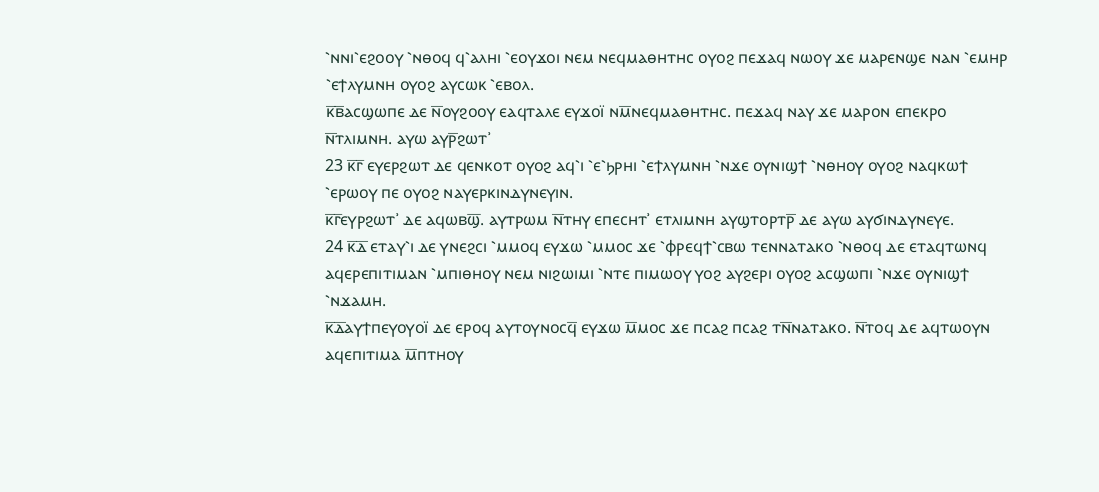⳿ⲛⲛⲓ⳿ⲉϩⲟⲟⲩ ⳿ⲛⲑⲟϥ ϥ⳿ⲁⲗⲏⲓ ⳿ⲉⲟⲩϫⲟⲓ ⲛⲉⲙ ⲛⲉϥⲙⲁⲑⲏⲧⲏⲥ ⲟⲩⲟϩ ⲡⲉϫⲁϥ ⲛⲱⲟⲩ ϫⲉ ⲙⲁⲣⲉⲛϣⲉ ⲛⲁⲛ ⳿ⲉⲙⲏⲣ ⳿ⲉϯⲗⲩⲙⲛⲏ ⲟⲩⲟϩ ⲁⲩⲥⲱⲕ ⳿ⲉⲃⲟⲗ.
ⲕ̅ⲃ̅ⲁⲥϣⲱⲡⲉ ⲇⲉ ⲛ̅ⲟⲩϩⲟⲟⲩ ⲉⲁϥⲧⲁⲗⲉ ⲉⲩϫⲟⲓ̈ ⲛⲙ̅ⲛⲉϥⲙⲁⲑⲏⲧⲏⲥ. ⲡⲉϫⲁϥ ⲛⲁⲩ ϫⲉ ⲙⲁⲣⲟⲛ ⲉⲡⲉⲕⲣⲟ ⲛ̅ⲧⲗⲓⲙⲛⲏ. ⲁⲩⲱ ⲁⲩⲣ̅ϩⲱⲧʾ
23 ⲕ̅ⲅ̅ ⲉⲩⲉⲣϩⲱⲧ ⲇⲉ ϥⲉⲛⲕⲟⲧ ⲟⲩⲟϩ ⲁϥ⳿ⲓ ⳿ⲉ⳿ϧⲣⲏⲓ ⳿ⲉϯⲗⲩⲙⲛⲏ ⳿ⲛϫⲉ ⲟⲩⲛⲓϣϯ ⳿ⲛⲑⲏⲟⲩ ⲟⲩⲟϩ ⲛⲁϥⲕⲱϯ ⳿ⲉⲣⲱⲟⲩ ⲡⲉ ⲟⲩⲟϩ ⲛⲁⲩⲉⲣⲕⲓⲛⲇⲩⲛⲉⲩⲓⲛ.
ⲕ̅ⲅ̅ⲉⲩⲣϩⲱⲧʾ ⲇⲉ ⲁϥⲱⲃϣ̅. ⲁⲩⲧⲣⲱⲙ ⲛ̅ⲧⲏⲩ ⲉⲡⲉⲥⲏⲧʾ ⲉⲧⲗⲓⲙⲛⲏ ⲁⲩϣⲧⲟⲣⲧⲣ̅ ⲇⲉ ⲁⲩⲱ ⲁⲩϭⲓⲛⲇⲩⲛⲉⲩⲉ.
24 ⲕ̅ⲇ̅ ⲉⲧⲁⲩ⳿ⲓ ⲇⲉ ⲩⲛⲉϩⲥⲓ ⳿ⲙⲙⲟϥ ⲉⲩϫⲱ ⳿ⲙⲙⲟⲥ ϫⲉ ⳿ⲫⲣⲉϥϯ⳿ⲥⲃⲱ ⲧⲉⲛⲛⲁⲧⲁⲕⲟ ⳿ⲛⲑⲟϥ ⲇⲉ ⲉⲧⲁϥⲧⲱⲛϥ ⲁϥⲉⲣⲉⲡⲓⲧⲓⲙⲁⲛ ⳿ⲙⲡⲓⲑⲏⲟⲩ ⲛⲉⲙ ⲛⲓϩⲱⲓⲙⲓ ⳿ⲛⲧⲉ ⲡⲓⲙⲱⲟⲩ ⲩⲟϩ ⲁⲩϩⲉⲣⲓ ⲟⲩⲟϩ ⲁⲥϣⲱⲡⲓ ⳿ⲛϫⲉ ⲟⲩⲛⲓϣϯ ⳿ⲛϫⲁⲙⲏ.
ⲕ̅ⲇ̅ⲁⲩϯⲡⲉⲩⲟⲩⲟⲓ̈ ⲇⲉ ⲉⲣⲟϥ ⲁⲩⲧⲟⲩⲛⲟⲥϥ̅ ⲉⲩϫⲱ ⲙ̅ⲙⲟⲥ ϫⲉ ⲡⲥⲁϩ ⲡⲥⲁϩ ⲧⲛ̅ⲛⲁⲧⲁⲕⲟ. ⲛ̅ⲧⲟϥ ⲇⲉ ⲁϥⲧⲱⲟⲩⲛ ⲁϥⲉⲡⲓⲧⲓⲙⲁ ⲙ̅ⲡⲧⲏⲟⲩ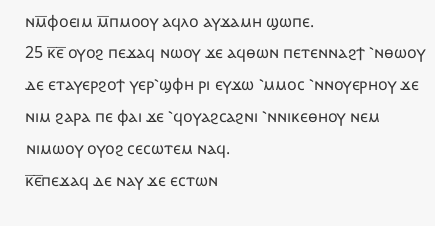ⲛⲙ̅ⲫⲟⲉⲓⲙ ⲙ̅ⲡⲙⲟⲟⲩ ⲁϥⲗⲟ ⲁⲩϫⲁⲙⲏ ϣⲱⲡⲉ.
25 ⲕ̅ⲉ̅ ⲟⲩⲟϩ ⲡⲉϫⲁϥ ⲛⲱⲟⲩ ϫⲉ ⲁϥⲑⲱⲛ ⲡⲉⲧⲉⲛⲛⲁϩϯ ⳿ⲛⲑⲱⲟⲩ ⲇⲉ ⲉⲧⲁⲩⲉⲣϩⲟϯ ⲩⲉⲣ⳿ϣⲫⲏ ⲣⲓ ⲉⲩϫⲱ ⳿ⲙⲙⲟⲥ ⳿ⲛⲛⲟⲩⲉⲣⲏⲟⲩ ϫⲉ ⲛⲓⲙ ϩⲁⲣⲁ ⲡⲉ ⲫⲁⲓ ϫⲉ ⳿ϥⲟⲩⲁϩⲥⲁϩⲛⲓ ⳿ⲛⲛⲓⲕⲉⲑⲏⲟⲩ ⲛⲉⲙ ⲛⲓⲙⲱⲟⲩ ⲟⲩⲟϩ ⲥⲉⲥⲱⲧⲉⲙ ⲛⲁϥ.
ⲕ̅ⲉ̅ⲡⲉϫⲁϥ ⲇⲉ ⲛⲁⲩ ϫⲉ ⲉⲥⲧⲱⲛ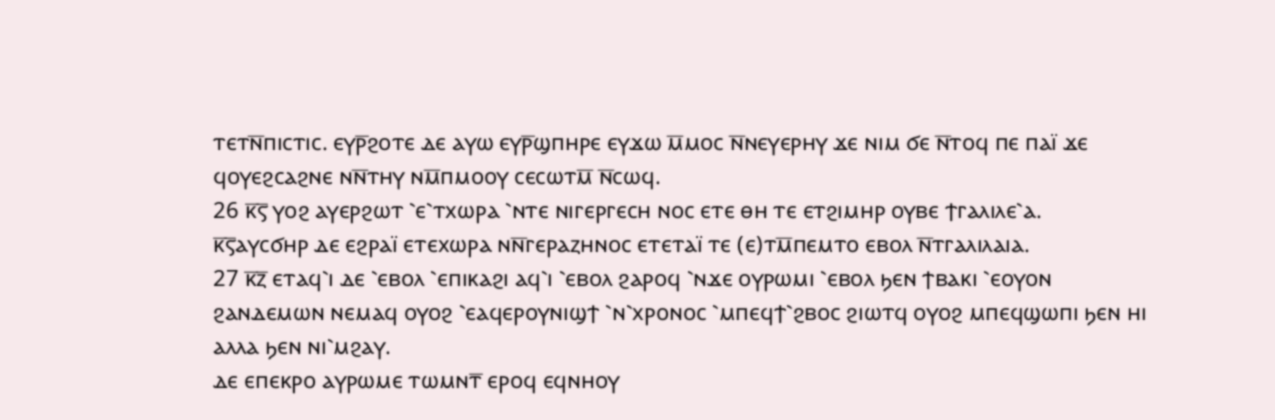ⲧⲉⲧⲛ̅ⲡⲓⲥⲧⲓⲥ. ⲉⲩⲣ̅ϩⲟⲧⲉ ⲇⲉ ⲁⲩⲱ ⲉⲩⲣ̅ϣⲡⲏⲣⲉ ⲉⲩϫⲱ ⲙ̅ⲙⲟⲥ ⲛ̅ⲛⲉⲩⲉⲣⲏⲩ ϫⲉ ⲛⲓⲙ ϭⲉ ⲛ̅ⲧⲟϥ ⲡⲉ ⲡⲁⲓ̈ ϫⲉ ϥⲟⲩⲉϩⲥⲁϩⲛⲉ ⲛⲛ̅ⲧⲏⲩ ⲛⲙ̅ⲡⲙⲟⲟⲩ ⲥⲉⲥⲱⲧⲙ̅ ⲛ̅ⲥⲱϥ.
26 ⲕ̅ⲋ̅ ⲩⲟϩ ⲁⲩⲉⲣϩⲱⲧ ⳿ⲉ⳿ⲧⲭⲱⲣⲁ ⳿ⲛⲧⲉ ⲛⲓⲅⲉⲣⲅⲉⲥⲏ ⲛⲟⲥ ⲉⲧⲉ ⲑⲏ ⲧⲉ ⲉⲧϩⲓⲙⲏⲣ ⲟⲩⲃⲉ ϯⲅⲁⲗⲓⲗⲉ⳿ⲁ.
ⲕ̅ⲋ̅ⲁⲩⲥϭⲏⲣ ⲇⲉ ⲉϩⲣⲁⲓ̈ ⲉⲧⲉⲭⲱⲣⲁ ⲛⲛ̅ⲅⲉⲣⲁⲍⲏⲛⲟⲥ ⲉⲧⲉⲧⲁⲓ̈ ⲧⲉ (ⲉ)ⲧⲙ̅ⲡⲉⲙⲧⲟ ⲉⲃⲟⲗ ⲛ̅ⲧⲅⲁⲗⲓⲗⲁⲓⲁ.
27 ⲕ̅ⲍ̅ ⲉⲧⲁϥ⳿ⲓ ⲇⲉ ⳿ⲉⲃⲟⲗ ⳿ⲉⲡⲓⲕⲁϩⲓ ⲁϥ⳿ⲓ ⳿ⲉⲃⲟⲗ ϩⲁⲣⲟϥ ⳿ⲛϫⲉ ⲟⲩⲣⲱⲙⲓ ⳿ⲉⲃⲟⲗ ϧⲉⲛ ϯⲃⲁⲕⲓ ⳿ⲉⲟⲩⲟⲛ ϩⲁⲛⲇⲉⲙⲱⲛ ⲛⲉⲙⲁϥ ⲟⲩⲟϩ ⳿ⲉⲁϥⲉⲣⲟⲩⲛⲓϣϯ ⳿ⲛ⳿ⲭⲣⲟⲛⲟⲥ ⳿ⲙⲡⲉϥϯ⳿ϩⲃⲟⲥ ϩⲓⲱⲧϥ ⲟⲩⲟϩ ⲙⲡⲉϥϣⲱⲡⲓ ϧⲉⲛ ⲏⲓ ⲁⲗⲗⲁ ϧⲉⲛ ⲛⲓ⳿ⲙϩⲁⲩ.
ⲇⲉ ⲉⲡⲉⲕⲣⲟ ⲁⲩⲣⲱⲙⲉ ⲧⲱⲙⲛⲧ̅ ⲉⲣⲟϥ ⲉϥⲛⲏⲟⲩ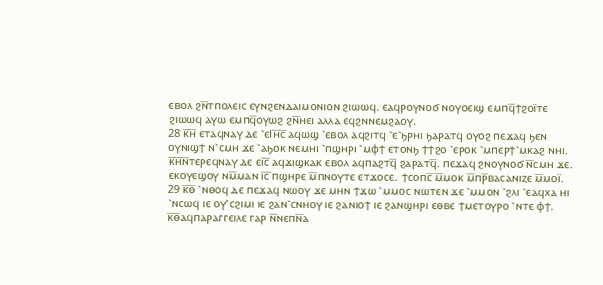ⲉⲃⲟⲗ ϩⲛ̅ⲧⲡⲟⲗⲉⲓⲥ ⲉⲩⲛϩⲉⲛⲇⲁⲓⲙⲟⲛⲓⲟⲛ ϩⲓⲱⲱϥ. ⲉⲁϥⲣⲟⲩⲛⲟϭ ⲛⲟⲩⲟⲉⲓϣ ⲉⲙⲡϥ̅ϯϩⲟⲓ̈ⲧⲉ ϩⲓⲱⲱϥ ⲁⲩⲱ ⲉⲙⲡϥ̅ⲟⲩⲱϩ ϩⲛ̅ⲏⲉⲓ ⲁⲗⲗⲁ ⲉϥϩⲛⲛⲉⲙϩⲁⲟⲩ.
28 ⲕ̅ⲏ̅ ⲉⲧⲁϥⲛⲁⲩ ⲇⲉ ⳿ⲉⲒⲏ̅ⲥ̅ ⲁϥⲱϣ ⳿ⲉⲃⲟⲗ ⲁϥϩⲓⲧϥ ⳿ⲉ⳿ϧⲣⲏⲓ ϧⲁⲣⲁⲧϥ ⲟⲩⲟϩ ⲡⲉϫⲁϥ ϧⲉⲛ ⲟⲩⲛⲓϣϯ ⲛ⳿ⲥⲙⲏ ϫⲉ ⳿ⲁϧⲟⲕ ⲛⲉⲙⲏⲓ ⳿ⲡϣⲏⲣⲓ ⳿ⲙⲫϯ ⲉⲧⲟⲛϧ ϯϯϩⲟ ⳿ⲉⲣⲟⲕ ⳿ⲙⲡⲉⲣϯ⳿ⲙⲕⲁϩ ⲛⲏⲓ.
ⲕ̅ⲏ̅ⲛ̅ⲧⲉⲣⲉϥⲛⲁⲩ ⲇⲉ ⲉⲓ̅ⲥ̅ ⲁϥϫⲓϣⲕⲁⲕ ⲉⲃⲟⲗ ⲁϥⲡⲁϩⲧϥ̅ ϩⲁⲣⲁⲧϥ̅. ⲡⲉϫⲁϥ ϩⲛⲟⲩⲛⲟϭ ⲛ̅ⲥⲙⲏ ϫⲉ. ⲉⲕⲟⲩⲉϣⲟⲩ ⲛⲙ̅ⲙⲁⲛ ⲓ̅ⲥ̅ ⲡϣⲏⲣⲉ ⲙ̅ⲡⲛⲟⲩⲧⲉ ⲉⲧϫⲟⲥⲉ. ϯⲥⲟⲡⲥ̅ ⲙ̅ⲙⲟⲕ ⲙ̅ⲡⲣ̅ⲃⲁⲥⲁⲛⲓⲍⲉ ⲙ̅ⲙⲟⲓ̈.
29 ⲕ̅ⲑ̅ ⳿ⲛⲑⲟϥ ⲇⲉ ⲡⲉϫⲁϥ ⲛⲱⲟⲩ ϫⲉ ⲙⲏⲛ ϯϫⲱ ⳿ⲙⲙⲟⲥ ⲛⲱⲧⲉⲛ ϫⲉ ⳿ⲙⲙⲟⲛ ⳿ϩⲗⲓ ⳿ⲉⲁϥⲭⲁ ⲏⲓ ⳿ⲛⲥⲱϥ ⲓⲉ ⲟⲩ⳿ⲥϩⲓⲙⲓ ⲓⲉ ϩⲁⲛ⳿ⲥⲛⲏⲟⲩ ⲓⲉ ϩⲁⲛⲓⲟϯ ⲓⲉ ϩⲁⲛϣⲏⲣⲓ ⲉⲑⲃⲉ ϯⲙⲉⲧⲟⲩⲣⲟ ⳿ⲛⲧⲉ ⲫϯ.
ⲕ̅ⲑ̅ⲁϥⲡⲁⲣⲁⲅⲅⲉⲓⲗⲉ ⲅⲁⲣ ⲛ̅ⲛⲉⲡⲛ̅ⲁ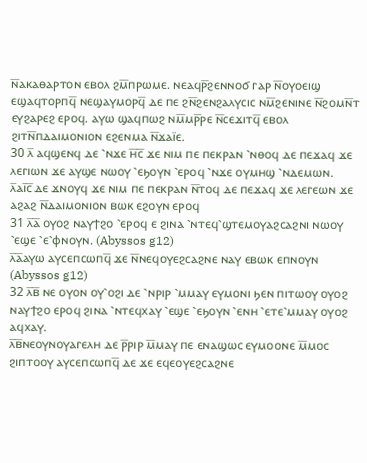ⲛ̅ⲁⲕⲁⲑⲁⲣⲧⲟⲛ ⲉⲃⲟⲗ ϩⲙ̅ⲡⲣⲱⲙⲉ. ⲛⲉⲁϥⲣ̅ϩⲉⲛⲛⲟϭ ⲅⲁⲣ ⲛ̅ⲟⲩⲟⲉⲓϣ ⲉϣⲁϥⲧⲟⲣⲡϥ̅ ⲛⲉϣⲁⲩⲙⲟⲣϥ̅ ⲇⲉ ⲡⲉ ϩⲛ̅ϩⲉⲛϩⲁⲗⲩⲥⲓⲥ ⲛⲙ̅ϩⲉⲛⲓⲛⲉ ⲛ̅ϩⲟⲙⲛ̅ⲧ ⲉⲩϩⲁⲣⲉϩ ⲉⲣⲟϥ. ⲁⲩⲱ ϣⲁϥⲡⲱϩ ⲛⲙ̅ⲙⲣ̅ⲣⲉ ⲛ̅ⲥⲉϫⲓⲧϥ̅ ⲉⲃⲟⲗ ϩⲓⲧⲛ̅ⲡⲇⲁⲓⲙⲟⲛⲓⲟⲛ ⲉϩⲉⲛⲙⲁ ⲛ̅ϫⲁⲓ̈ⲉ.
30 ⲗ̅ ⲁϥϣⲉⲛϥ ⲇⲉ ⳿ⲛϫⲉ ⲏ̅ⲥ̅ ϫⲉ ⲛⲓⲙ ⲡⲉ ⲡⲉⲕⲣⲁⲛ ⳿ⲛⲑⲟϥ ⲇⲉ ⲡⲉϫⲁϥ ϫⲉ ⲗⲉⲅⲓⲱⲛ ϫⲉ ⲁⲩϣⲉ ⲛⲱⲟⲩ ⳿ⲉϧⲟⲩⲛ ⳿ⲉⲣⲟϥ ⳿ⲛϫⲉ ⲟⲩⲙⲏϣ ⳿ⲛⲇⲉⲙⲱⲛ.
ⲗ̅ⲁⲓ̅ⲥ̅ ⲇⲉ ϫⲛⲟⲩϥ ϫⲉ ⲛⲓⲙ ⲡⲉ ⲡⲉⲕⲣⲁⲛ ⲛ̅ⲧⲟϥ ⲇⲉ ⲡⲉϫⲁϥ ϫⲉ ⲗⲉⲅⲉⲱⲛ ϫⲉ ⲁϩⲁϩ ⲛ̅ⲇⲁⲓⲙⲟⲛⲓⲟⲛ ⲃⲱⲕ ⲉϩⲟⲩⲛ ⲉⲣⲟϥ
31 ⲗ̅ⲁ̅ ⲟⲩⲟϩ ⲛⲁⲩϯϩⲟ ⳿ⲉⲣⲟϥ ⲉ ϩⲓⲛⲁ ⳿ⲛⲧⲉϥ⳿ϣⲧⲉⲙⲟⲩⲁϩⲥⲁϩⲛⲓ ⲛⲱⲟⲩ ⳿ⲉϣⲉ ⳿ⲉ⳿ⲫⲛⲟⲩⲛ. (Abyssos g12)
ⲗ̅ⲁ̅ⲁⲩⲱ ⲁⲩⲥⲉⲡⲥⲱⲡϥ̅ ϫⲉ ⲛ̅ⲛⲉϥⲟⲩⲉϩⲥⲁϩⲛⲉ ⲛⲁⲩ ⲉⲃⲱⲕ ⲉⲡⲛⲟⲩⲛ (Abyssos g12)
32 ⲗ̅ⲃ̅ ⲛⲉ ⲟⲩⲟⲛ ⲟⲩ⳿ⲟϩⲓ ⲇⲉ ⳿ⲛⲣⲓⲣ ⳿ⲙⲙⲁⲩ ⲉⲩⲙⲟⲛⲓ ϧⲉⲛ ⲡⲓⲧⲱⲟⲩ ⲟⲩⲟϩ ⲛⲁⲩϯϩⲟ ⲉⲣⲟϥ ϩⲓⲛⲁ ⳿ⲛⲧⲉϥⲭⲁⲩ ⳿ⲉϣⲉ ⳿ⲉϧⲟⲩⲛ ⳿ⲉⲛⲏ ⳿ⲉⲧⲉ⳿ⲙⲙⲁⲩ ⲟⲩⲟϩ ⲁϥⲭⲁⲩ.
ⲗ̅ⲃ̅ⲛⲉⲟⲩⲛⲟⲩⲁⲅⲉⲗⲏ ⲇⲉ ⲣ̅ⲣⲓⲣ ⲙ̅ⲙⲁⲩ ⲡⲉ ⲉⲛⲁϣⲱⲥ ⲉⲩⲙⲟⲟⲛⲉ ⲙ̅ⲙⲟⲥ ϩⲓⲡⲧⲟⲟⲩ ⲁⲩⲥⲉⲡⲥⲱⲡϥ̅ ⲇⲉ ϫⲉ ⲉϥⲉⲟⲩⲉϩⲥⲁϩⲛⲉ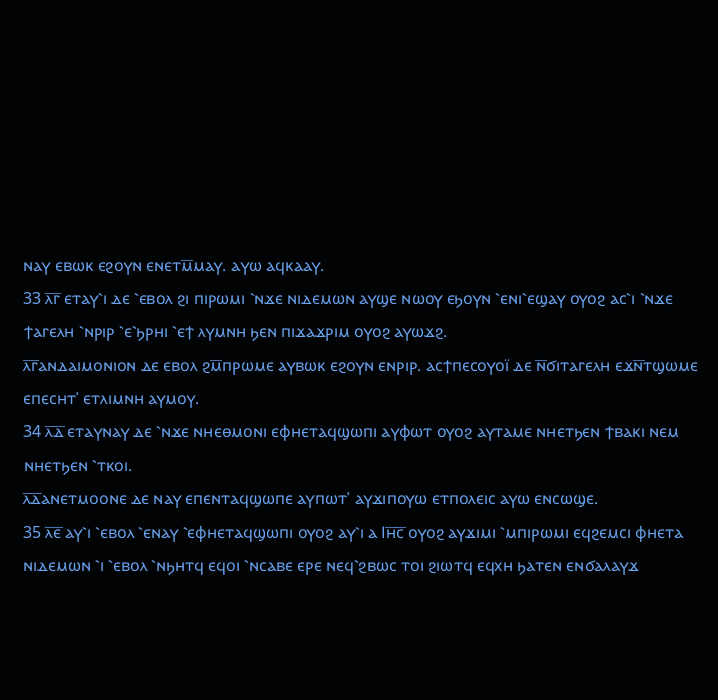ⲛⲁⲩ ⲉⲃⲱⲕ ⲉϩⲟⲩⲛ ⲉⲛⲉⲧⲙ̅ⲙⲁⲩ. ⲁⲩⲱ ⲁϥⲕⲁⲁⲩ.
33 ⲗ̅ⲅ̅ ⲉⲧⲁⲩ⳿ⲓ ⲇⲉ ⳿ⲉⲃⲟⲗ ϩⲓ ⲡⲓⲣⲱⲙⲓ ⳿ⲛϫⲉ ⲛⲓⲇⲉⲙⲱⲛ ⲁⲩϣⲉ ⲛⲱⲟⲩ ⲉϧⲟⲩⲛ ⳿ⲉⲛⲓ⳿ⲉϣⲁⲩ ⲟⲩⲟϩ ⲁⲥ⳿ⲓ ⳿ⲛϫⲉ ϯⲁⲅⲉⲗⲏ ⳿ⲛⲣⲓⲣ ⳿ⲉ⳿ϧⲣⲏⲓ ⳿ⲉϯ ⲗⲩⲙⲛⲏ ϧⲉⲛ ⲡⲓϫⲁϫⲣⲓⲙ ⲟⲩⲟϩ ⲁⲩⲱϫϩ.
ⲗ̅ⲅ̅ⲁⲛⲇⲁⲓⲙⲟⲛⲓⲟⲛ ⲇⲉ ⲉⲃⲟⲗ ϩⲙ̅ⲡⲣⲱⲙⲉ ⲁⲩⲃⲱⲕ ⲉϩⲟⲩⲛ ⲉⲛⲣⲓⲣ. ⲁⲥϯⲡⲉⲥⲟⲩⲟⲓ̈ ⲇⲉ ⲛ̅ϭⲓⲧⲁⲅⲉⲗⲏ ⲉϫⲛ̅ⲧϣⲱⲙⲉ ⲉⲡⲉⲥⲏⲧʾ ⲉⲧⲗⲓⲙⲛⲏ ⲁⲩⲙⲟⲩ.
34 ⲗ̅ⲇ̅ ⲉⲧⲁⲩⲛⲁⲩ ⲇⲉ ⳿ⲛϫⲉ ⲛⲏⲉⲑⲙⲟⲛⲓ ⲉⲫⲏⲉⲧⲁϥϣⲱⲡⲓ ⲁⲩⲫⲱⲧ ⲟⲩⲟϩ ⲁⲩⲧⲁⲙⲉ ⲛⲏⲉⲧϧⲉⲛ ϯⲃⲁⲕⲓ ⲛⲉⲙ ⲛⲏⲉⲧϧⲉⲛ ⳿ⲧⲕⲟⲓ.
ⲗ̅ⲇ̅ⲁⲛⲉⲧⲙⲟⲟⲛⲉ ⲇⲉ ⲛⲁⲩ ⲉⲡⲉⲛⲧⲁϥϣⲱⲡⲉ ⲁⲩⲡⲱⲧʾ ⲁⲩϫⲓⲡⲟⲩⲱ ⲉⲧⲡⲟⲗⲉⲓⲥ ⲁⲩⲱ ⲉⲛⲥⲱϣⲉ.
35 ⲗ̅ⲉ̅ ⲁⲩ⳿ⲓ ⳿ⲉⲃⲟⲗ ⳿ⲉⲛⲁⲩ ⳿ⲉⲫⲏⲉⲧⲁϥϣⲱⲡⲓ ⲟⲩⲟϩ ⲁⲩ⳿ⲓ ⲁ Ⲓⲏ̅ⲥ̅ ⲟⲩⲟϩ ⲁⲩϫⲓⲙⲓ ⳿ⲙⲡⲓⲣⲱⲙⲓ ⲉϥϩⲉⲙⲥⲓ ⲫⲏⲉⲧⲁ ⲛⲓⲇⲉⲙⲱⲛ ⳿ⲓ ⳿ⲉⲃⲟⲗ ⳿ⲛϧⲏⲧϥ ⲉϥⲟⲓ ⳿ⲛⲥⲁⲃⲉ ⲉⲣⲉ ⲛⲉϥ⳿ϩⲃⲱⲥ ⲧⲟⲓ ϩⲓⲱⲧϥ ⲉϥⲭⲏ ϧⲁⲧⲉⲛ ⲉⲛϭⲁⲗⲁⲩϫ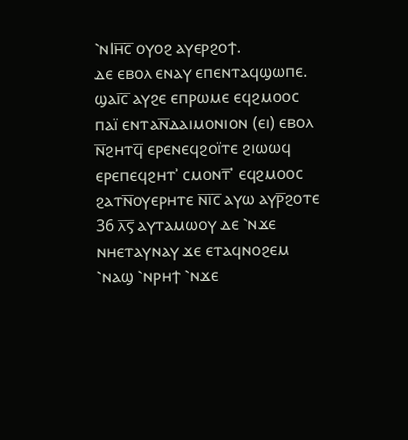⳿ⲛⲒⲏ̅ⲥ̅ ⲟⲩⲟϩ ⲁⲩⲉⲣϩⲟϯ.
ⲇⲉ ⲉⲃⲟⲗ ⲉⲛⲁⲩ ⲉⲡⲉⲛⲧⲁϥϣⲱⲡⲉ. ϣⲁⲓ̅ⲥ̅ ⲁⲩϩⲉ ⲉⲡⲣⲱⲙⲉ ⲉϥϩⲙⲟⲟⲥ ⲡⲁⲓ̈ ⲉⲛⲧⲁⲛ̅ⲇⲁⲓⲙⲟⲛⲓⲟⲛ (ⲉⲓ) ⲉⲃⲟⲗ ⲛ̅ϩⲏⲧϥ̅ ⲉⲣⲉⲛⲉϥϩⲟⲓ̈ⲧⲉ ϩⲓⲱⲱϥ ⲉⲣⲉⲡⲉϥϩⲏⲧʾ ⲥⲙⲟⲛⲧ̅ʾ ⲉϥϩⲙⲟⲟⲥ ϩⲁⲧⲛ̅ⲟⲩⲉⲣⲏⲧⲉ ⲛ̅ⲓ̅ⲥ̅ ⲁⲩⲱ ⲁⲩⲣ̅ϩⲟⲧⲉ
36 ⲗ̅ⲋ̅ ⲁⲩⲧⲁⲙⲱⲟⲩ ⲇⲉ ⳿ⲛϫⲉ ⲛⲏⲉⲧⲁⲩⲛⲁⲩ ϫⲉ ⲉⲧⲁϥⲛⲟϩⲉⲙ ⳿ⲛⲁϣ ⳿ⲛⲣⲏϯ ⳿ⲛϫⲉ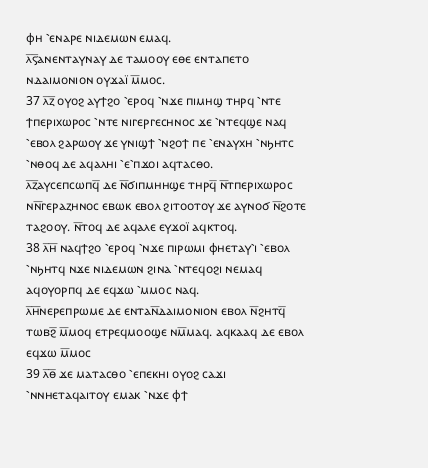ⲫⲏ ⳿ⲉⲛⲁⲣⲉ ⲛⲓⲇⲉⲙⲱⲛ ⲉⲙⲁϥ.
ⲗ̅ⲋ̅ⲁⲛⲉⲛⲧⲁⲩⲛⲁⲩ ⲇⲉ ⲧⲁⲙⲟⲟⲩ ⲉⲑⲉ ⲉⲛⲧⲁⲡⲉⲧⲟ ⲛⲇⲁⲓⲙⲟⲛⲓⲟⲛ ⲟⲩϫⲁⲓ̈ ⲙ̅ⲙⲟⲥ.
37 ⲗ̅ⲍ̅ ⲟⲩⲟϩ ⲁⲩϯϩⲟ ⳿ⲉⲣⲟϥ ⳿ⲛϫⲉ ⲡⲓⲙⲏϣ ⲧⲏⲣϥ ⳿ⲛⲧⲉ ϯⲡⲉⲣⲓⲭⲱⲣⲟⲥ ⳿ⲛⲧⲉ ⲛⲓⲅⲉⲣⲅⲉⲥⲏⲛⲟⲥ ϫⲉ ⳿ⲛⲧⲉϥϣⲉ ⲛⲁϥ ⳿ⲉⲃⲟⲗ ϩⲁⲣⲱⲟⲩ ϫⲉ ⲩⲛⲓϣϯ ⳿ⲛϩⲟϯ ⲡⲉ ⳿ⲉⲛⲁⲩⲭⲏ ⳿ⲛϧⲏⲧⲥ ⳿ⲛⲑⲟϥ ⲇⲉ ⲁϥⲁⲗⲏⲓ ⳿ⲉ⳿ⲡϫⲟⲓ ⲁϥⲧⲁⲥⲑⲟ.
ⲗ̅ⲍ̅ⲁⲩⲥⲉⲡⲥⲱⲡϥ̅ ⲇⲉ ⲛ̅ϭⲓⲡⲙⲏⲏϣⲉ ⲧⲏⲣϥ̅ ⲛ̅ⲧⲡⲉⲣⲓⲭⲱⲣⲟⲥ ⲛⲛ̅ⲅⲉⲣⲁⲍⲏⲛⲟⲥ ⲉⲃⲱⲕ ⲉⲃⲟⲗ ϩⲓⲧⲟⲟⲧⲟⲩ ϫⲉ ⲁⲩⲛⲟϭ ⲛ̅ϩⲟⲧⲉ ⲧⲁϩⲟⲟⲩ. ⲛ̅ⲧⲟϥ ⲇⲉ ⲁϥⲁⲗⲉ ⲉⲩϫⲟⲓ̈ ⲁϥⲕⲧⲟϥ.
38 ⲗ̅ⲏ̅ ⲛⲁϥϯϩⲟ ⳿ⲉⲣⲟϥ ⳿ⲛϫⲉ ⲡⲓⲣⲱⲙⲓ ⲫⲏⲉⲧⲁⲩ⳿ⲓ ⳿ⲉⲃⲟⲗ ⳿ⲛϧⲏⲧϥ ⲛϫⲉ ⲛⲓⲇⲉⲙⲱⲛ ϩⲓⲛⲁ ⳿ⲛⲧⲉϥⲟϩⲓ ⲛⲉⲙⲁϥ ⲁϥⲟⲩⲟⲣⲡϥ ⲇⲉ ⲉϥϫⲱ ⳿ⲙⲙⲟⲥ ⲛⲁϥ.
ⲗ̅ⲏ̅ⲛⲉⲣⲉⲡⲣⲱⲙⲉ ⲇⲉ ⲉⲛⲧⲁⲛ̅ⲇⲁⲓⲙⲟⲛⲓⲟⲛ ⲉⲃⲟⲗ ⲛ̅ϩⲏⲧϥ̅ ⲧⲱⲃϩ̅ ⲙ̅ⲙⲟϥ ⲉⲧⲣⲉϥⲙⲟⲟϣⲉ ⲛⲙ̅ⲙⲁϥ. ⲁϥⲕⲁⲁϥ ⲇⲉ ⲉⲃⲟⲗ ⲉϥϫⲱ ⲙ̅ⲙⲟⲥ
39 ⲗ̅ⲑ̅ ϫⲉ ⲙⲁⲧⲁⲥⲑⲟ ⳿ⲉⲡⲉⲕⲏⲓ ⲟⲩⲟϩ ⲥⲁϫⲓ ⳿ⲛⲛⲏⲉⲧⲁϥⲁⲓⲧⲟⲩ ⲉⲙⲁⲕ ⳿ⲛϫⲉ ⲫϯ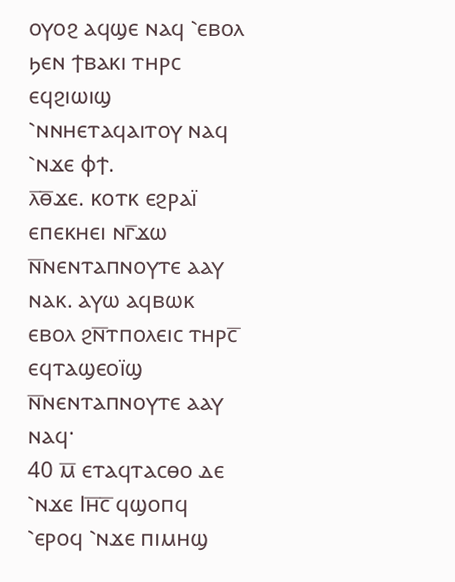ⲟⲩⲟϩ ⲁϥϣⲉ ⲛⲁϥ ⳿ⲉⲃⲟⲗ ϧⲉⲛ ϯⲃⲁⲕⲓ ⲧⲏⲣⲥ ⲉϥϩⲓⲱⲓϣ ⳿ⲛⲛⲏⲉⲧⲁϥⲁⲓⲧⲟⲩ ⲛⲁϥ ⳿ⲛϫⲉ ⲫϯ.
ⲗ̅ⲑ̅ϫⲉ. ⲕⲟⲧⲕ ⲉϩⲣⲁⲓ̈ ⲉⲡⲉⲕⲏⲉⲓ ⲛⲅ̅ϫⲱ ⲛ̅ⲛⲉⲛⲧⲁⲡⲛⲟⲩⲧⲉ ⲁⲁⲩ ⲛⲁⲕ. ⲁⲩⲱ ⲁϥⲃⲱⲕ ⲉⲃⲟⲗ ϩⲛ̅ⲧⲡⲟⲗⲉⲓⲥ ⲧⲏⲣⲥ̅ ⲉϥⲧⲁϣⲉⲟⲓ̈ϣ ⲛ̅ⲛⲉⲛⲧⲁⲡⲛⲟⲩⲧⲉ ⲁⲁⲩ ⲛⲁϥ·
40 ⲙ̅ ⲉⲧⲁϥⲧⲁⲥⲑⲟ ⲇⲉ ⳿ⲛϫⲉ Ⲓⲏ̅ⲥ̅ ϥϣⲟⲡϥ ⳿ⲉⲣⲟϥ ⳿ⲛϫⲉ ⲡⲓⲙⲏϣ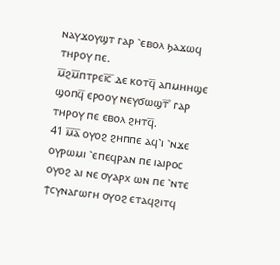ⲛⲁⲩϫⲟⲩϣⲧ ⲅⲁⲣ ⳿ⲉⲃⲟⲗ ϧⲁϫⲱϥ ⲧⲏⲣⲟⲩ ⲡⲉ.
ⲙ̅ϩⲙ̅ⲡⲧⲣⲉⲓ̅ⲥ̅ ⲇⲉ ⲕⲟⲧϥ̅ ⲁⲡⲙⲏⲏϣⲉ ϣⲟⲡϥ̅ ⲉⲣⲟⲟⲩ ⲛⲉⲩϭⲱϣⲧ̅ʾ ⲅⲁⲣ ⲧⲏⲣⲟⲩ ⲡⲉ ⲉⲃⲟⲗ ϩⲏⲧϥ̅.
41 ⲙ̅ⲁ̅ ⲟⲩⲟϩ ϩⲏⲡⲡⲉ ⲁϥ⳿ⲓ ⳿ⲛϫⲉ ⲟⲩⲣⲱⲙⲓ ⳿ⲉⲡⲉϥⲣⲁⲛ ⲡⲉ ⲓⲁⲓⲣⲟⲥ ⲟⲩⲟϩ ⲁⲓ ⲛⲉ ⲟⲩⲁⲣⲭ ⲱⲛ ⲡⲉ ⳿ⲛⲧⲉ ϯⲥⲩⲛⲁⲅⲱⲅⲏ ⲟⲩⲟϩ ⲉⲧⲁϥϩⲓⲧϥ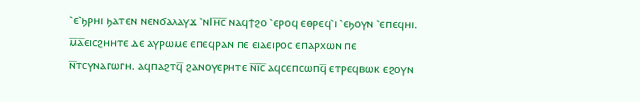⳿ⲉ⳿ϧⲣⲏⲓ ϧⲁⲧⲉⲛ ⲛⲉⲛϭⲁⲗⲁⲩϫ ⳿ⲛⲒⲏ̅ⲥ̅ ⲛⲁϥϯϩⲟ ⳿ⲉⲣⲟϥ ⲉⲑⲣⲉϥ⳿ⲓ ⳿ⲉϧⲟⲩⲛ ⳿ⲉⲡⲉϥⲏⲓ.
ⲙ̅ⲁ̅ⲉⲓⲥϩⲏⲏⲧⲉ ⲇⲉ ⲁⲩⲣⲱⲙⲉ ⲉⲡⲉϥⲣⲁⲛ ⲡⲉ ⲉⲓⲁⲉⲓⲣⲟⲥ ⲉⲡⲁⲣⲭⲱⲛ ⲡⲉ ⲛ̅ⲧⲥⲩⲛⲁⲅⲱⲅⲏ. ⲁϥⲡⲁϩⲧϥ̅ ϩⲁⲛⲟⲩⲉⲣⲏⲧⲉ ⲛ̅ⲓ̅ⲥ̅ ⲁϥⲥⲉⲡⲥⲱⲡϥ̅ ⲉⲧⲣⲉϥⲃⲱⲕ ⲉϩⲟⲩⲛ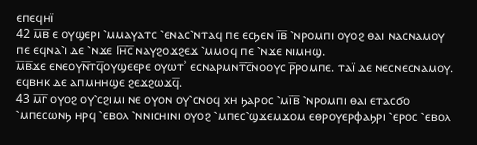ⲉⲡⲉϥⲏⲓ̈
42 ⲙ̅ⲃ̅ ⲉ ⲟⲩϣⲉⲣⲓ ⳿ⲙⲙⲁⲩⲁⲧⲥ ⳿ⲉⲛⲁⲥ⳿ⲛⲧⲁϥ ⲡⲉ ⲉⲥϧⲉⲛ ⲓ̅ⲃ̅ ⳿ⲛⲣⲟⲙⲡⲓ ⲟⲩⲟϩ ⲑⲁⲓ ⲛⲁⲥⲛⲁⲙⲟⲩ ⲡⲉ ⲉϥⲛⲁ⳿ⲓ ⲇⲉ ⳿ⲛϫⲉ Ⲓⲏ̅ⲥ̅ ⲛⲁⲩϩⲟϫϩⲉϫ ⳿ⲙⲙⲟϥ ⲡⲉ ⳿ⲛϫⲉ ⲛⲓⲙⲏϣ.
ⲙ̅ⲃ̅ϫⲉ ⲉⲛⲉⲟⲩⲛ̅ⲧϥ̅ⲟⲩϣⲉⲉⲣⲉ ⲟⲩⲱⲧʾ ⲉⲥⲛⲁⲣⲙⲛⲧ̅ⲥ̅ⲛⲟⲟⲩⲥ ⲣ̅ⲣⲟⲙⲡⲉ. ⲧⲁⲓ̈ ⲇⲉ ⲛⲉⲥⲛⲉⲥⲛⲁⲙⲟⲩ. ⲉϥⲃⲏⲕ ⲇⲉ ⲁⲡⲙⲏⲏϣⲉ ϩⲉϫϩⲱϫϥ̅.
43 ⲙ̅ⲅ̅ ⲟⲩⲟϩ ⲟⲩ⳿ⲥϩⲓⲙⲓ ⲛⲉ ⲟⲩⲟⲛ ⲟⲩ⳿ⲥⲛⲟϥ ⲭⲏ ϧⲁⲣⲟⲥ ⳿ⲙⲓ̅ⲃ̅ ⳿ⲛⲣⲟⲙⲡⲓ ⲑⲁⲓ ⲉⲧⲁⲥϭⲟ ⳿ⲙⲡⲉⲥⲱⲛϧ ⲏⲣϥ ⳿ⲉⲃⲟⲗ ⳿ⲛⲛⲓⲥⲏⲓⲛⲓ ⲟⲩⲟϩ ⳿ⲙⲡⲉⲥ⳿ϣϫⲉⲙϫⲟⲙ ⲉⲑⲣⲟⲩⲉⲣⲫⲁϧⲣⲓ ⳿ⲉⲣⲟⲥ ⳿ⲉⲃⲟⲗ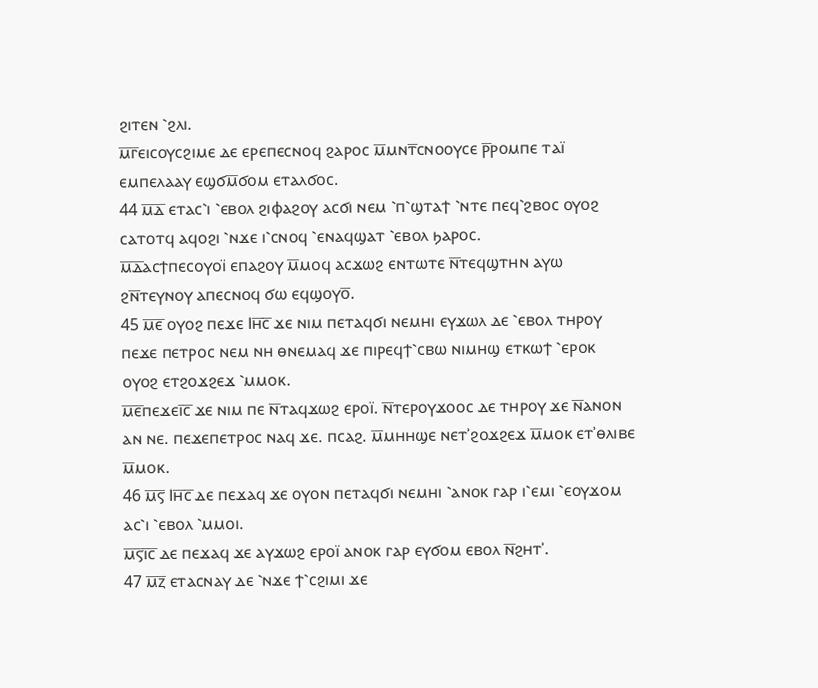ϩⲓⲧⲉⲛ ⳿ϩⲗⲓ.
ⲙ̅ⲅ̅ⲉⲓⲥⲟⲩⲥϩⲓⲙⲉ ⲇⲉ ⲉⲣⲉⲡⲉⲥⲛⲟϥ ϩⲁⲣⲟⲥ ⲙ̅ⲙⲛⲧ̅ⲥⲛⲟⲟⲩⲥⲉ ⲣ̅ⲣⲟⲙⲡⲉ ⲧⲁⲓ̈ ⲉⲙⲡⲉⲗⲁⲁⲩ ⲉϣϭⲙ̅ϭⲟⲙ ⲉⲧⲁⲗϭⲟⲥ.
44 ⲙ̅ⲇ̅ ⲉⲧⲁⲥ⳿ⲓ ⳿ⲉⲃⲟⲗ ϩⲓⲫⲁϩⲟⲩ ⲁⲥϭⲓ ⲛⲉⲙ ⳿ⲡ⳿ϣⲧⲁϯ ⳿ⲛⲧⲉ ⲡⲉϥ⳿ϩⲃⲟⲥ ⲟⲩⲟϩ ⲥⲁⲧⲟⲧϥ ⲁϥⲟϩⲓ ⳿ⲛϫⲉ ⲓ⳿ⲥⲛⲟϥ ⳿ⲉⲛⲁϥϣⲁⲧ ⳿ⲉⲃⲟⲗ ϧⲁⲣⲟⲥ.
ⲙ̅ⲇ̅ⲁⲥϯⲡⲉⲥⲟⲩⲟⲓ̈ ⲉⲡⲁϩⲟⲩ ⲙ̅ⲙⲟϥ ⲁⲥϫⲱϩ ⲉⲛⲧⲱⲧⲉ ⲛ̅ⲧⲉϥϣⲧⲏⲛ ⲁⲩⲱ ϩⲛ̅ⲧⲉⲩⲛⲟⲩ ⲁⲡⲉⲥⲛⲟϥ ϭⲱ ⲉϥϣⲟⲩⲟ̅.
45 ⲙ̅ⲉ̅ ⲟⲩⲟϩ ⲡⲉϫⲉ Ⲓⲏ̅ⲥ̅ ϫⲉ ⲛⲓⲙ ⲡⲉⲧⲁϥϭⲓ ⲛⲉⲙⲏⲓ ⲉⲩϫⲱⲗ ⲇⲉ ⳿ⲉⲃⲟⲗ ⲧⲏⲣⲟⲩ ⲡⲉϫⲉ ⲡⲉⲧⲣⲟⲥ ⲛⲉⲙ ⲛⲏ ⲑⲛⲉⲙⲁϥ ϫⲉ ⲡⲓⲣⲉϥϯ⳿ⲥⲃⲱ ⲛⲓⲙⲏϣ ⲉⲧⲕⲱϯ ⳿ⲉⲣⲟⲕ ⲟⲩⲟϩ ⲉⲧϩⲟϫϩⲉϫ ⳿ⲙⲙⲟⲕ.
ⲙ̅ⲉ̅ⲡⲉϫⲉⲓ̅ⲥ̅ ϫⲉ ⲛⲓⲙ ⲡⲉ ⲛ̅ⲧⲁϥϫⲱϩ ⲉⲣⲟⲓ̈. ⲛ̅ⲧⲉⲣⲟⲩϫⲟⲟⲥ ⲇⲉ ⲧⲏⲣⲟⲩ ϫⲉ ⲛ̅ⲁⲛⲟⲛ ⲁⲛ ⲛⲉ. ⲡⲉϫⲉⲡⲉⲧⲣⲟⲥ ⲛⲁϥ ϫⲉ. ⲡⲥⲁϩ. ⲙ̅ⲙⲏⲏϣⲉ ⲛⲉⲧʾϩⲟϫϩⲉϫ ⲙ̅ⲙⲟⲕ ⲉⲧʾⲑⲗⲓⲃⲉ ⲙ̅ⲙⲟⲕ.
46 ⲙ̅ⲋ̅ Ⲓⲏ̅ⲥ̅ ⲇⲉ ⲡⲉϫⲁϥ ϫⲉ ⲟⲩⲟⲛ ⲡⲉⲧⲁϥϭⲓ ⲛⲉⲙⲏⲓ ⳿ⲁⲛⲟⲕ ⲅⲁⲣ ⲓ⳿ⲉⲙⲓ ⳿ⲉⲟⲩϫⲟⲙ ⲁⲥ⳿ⲓ ⳿ⲉⲃⲟⲗ ⳿ⲙⲙⲟⲓ.
ⲙ̅ⲋ̅ⲓ̅ⲥ̅ ⲇⲉ ⲡⲉϫⲁϥ ϫⲉ ⲁⲩϫⲱϩ ⲉⲣⲟⲓ̈ ⲁⲛⲟⲕ ⲅⲁⲣ ⲉⲩϭⲟⲙ ⲉⲃⲟⲗ ⲛ̅ϩⲏⲧʾ.
47 ⲙ̅ⲍ̅ ⲉⲧⲁⲥⲛⲁⲩ ⲇⲉ ⳿ⲛϫⲉ ϯ⳿ⲥϩⲓⲙⲓ ϫⲉ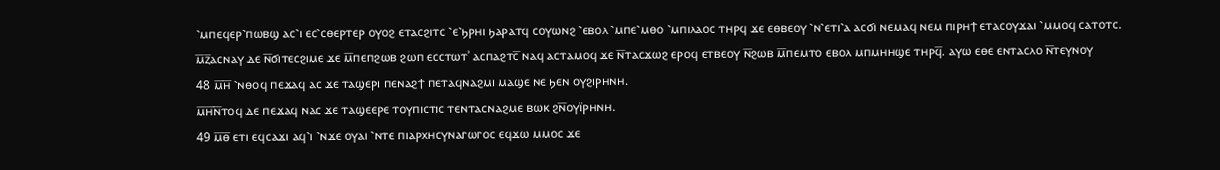⳿ⲙⲡⲉϥⲉⲣ⳿ⲡⲱⲃϣ ⲁⲥ⳿ⲓ ⲉⲥ⳿ⲥⲑⲉⲣⲧⲉⲣ ⲟⲩⲟϩ ⲉⲧⲁⲥϩⲓⲧⲥ ⳿ⲉ⳿ϧⲣⲏⲓ ϧⲁⲣⲁⲧϥ ⲥⲟⲩⲱⲛϩ ⳿ⲉⲃⲟⲗ ⳿ⲙⲡⲉ⳿ⲙⲑⲟ ⳿ⲙⲡⲓⲗⲁⲟⲥ ⲧⲏⲣϥ ϫⲉ ⲉⲑⲃⲉⲟⲩ ⳿ⲛ⳿ⲉⲧⲓ⳿ⲁ ⲁⲥϭⲓ ⲛⲉⲙⲁϥ ⲛⲉⲙ ⲡⲓⲣⲏϯ ⲉⲧⲁⲥⲟⲩϫⲁⲓ ⳿ⲙⲙⲟϥ ⲥⲁⲧⲟⲧⲥ.
ⲙ̅ⲍ̅ⲁⲥⲛⲁⲩ ⲇⲉ ⲛ̅ϭⲓⲧⲉⲥϩⲓⲙⲉ ϫⲉ ⲙ̅ⲡⲉⲡϩⲱⲃ ϩⲱⲡ ⲉⲥⲥⲧⲱⲧʾ ⲁⲥⲡⲁϩⲧⲥ̅ ⲛⲁϥ ⲁⲥⲧⲁⲙⲟϥ ϫⲉ ⲛ̅ⲧⲁⲥϫⲱϩ ⲉⲣⲟϥ ⲉⲧⲃⲉⲟⲩ ⲛ̅ϩⲱⲃ ⲙ̅ⲡⲉⲙⲧⲟ ⲉⲃⲟⲗ ⲙⲡⲙⲏⲏϣⲉ ⲧⲏⲣϥ̅. ⲁⲩⲱ ⲉⲑⲉ ⲉⲛⲧⲁⲥⲗⲟ ⲛ̅ⲧⲉⲩⲛⲟⲩ
48 ⲙ̅ⲏ̅ ⳿ⲛⲑⲟϥ ⲡⲉϫⲁϥ ⲁⲥ ϫⲉ ⲧⲁϣⲉⲣⲓ ⲡⲉⲛⲁϩϯ ⲡⲉⲧⲁϥⲛⲁϩⲙⲓ ⲙⲁϣⲉ ⲛⲉ ϧⲉⲛ ⲟⲩϩⲓⲣⲏⲛⲏ.
ⲙ̅ⲏ̅ⲛ̅ⲧⲟϥ ⲇⲉ ⲡⲉϫⲁϥ ⲛⲁⲥ ϫⲉ ⲧⲁϣⲉⲉⲣⲉ ⲧⲟⲩⲡⲓⲥⲧⲓⲥ ⲧⲉⲛⲧⲁⲥⲛⲁϩⲙⲉ ⲃⲱⲕ ϩⲛ̅ⲟⲩⲓ̈ⲣⲏⲛⲏ.
49 ⲙ̅ⲑ̅ ⲉⲧⲓ ⲉϥⲥⲁϫⲓ ⲁϥ⳿ⲓ ⳿ⲛϫⲉ ⲟⲩⲁⲓ ⳿ⲛⲧⲉ ⲡⲓⲁⲣⲭⲏⲥⲩⲛⲁⲅⲱⲅⲟⲥ ⲉϥϫⲱ ⲙⲙⲟⲥ ϫⲉ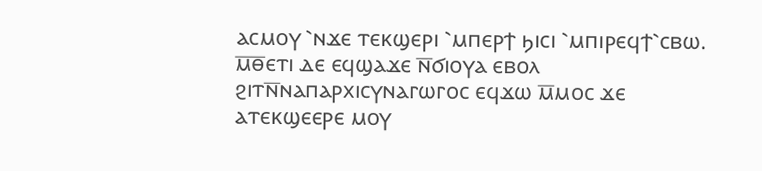ⲁⲥⲙⲟⲩ ⳿ⲛϫⲉ ⲧⲉⲕϣⲉⲣⲓ ⳿ⲙⲡⲉⲣϯ ϧⲓⲥⲓ ⳿ⲙⲡⲓⲣⲉϥϯ⳿ⲥⲃⲱ.
ⲙ̅ⲑ̅ⲉⲧⲓ ⲇⲉ ⲉϥϣⲁϫⲉ ⲛ̅ϭⲓⲟⲩⲁ ⲉⲃⲟⲗ ϩⲓⲧⲛ̅ⲛⲁⲡⲁⲣⲭⲓⲥⲩⲛⲁⲅⲱⲅⲟⲥ ⲉϥϫⲱ ⲙ̅ⲙⲟⲥ ϫⲉ ⲁⲧⲉⲕϣⲉⲉⲣⲉ ⲙⲟⲩ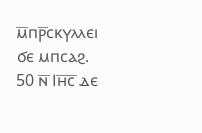ⲙ̅ⲡⲣ̅ⲥⲕⲩⲗⲗⲉⲓ ϭⲉ ⲙⲡⲥⲁϩ.
50 ⲛ̅ Ⲓⲏ̅ⲥ̅ ⲇⲉ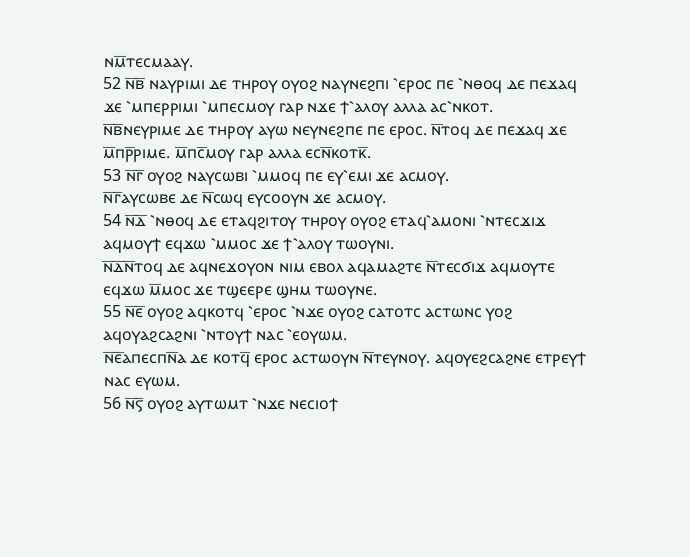ⲛⲙ̅ⲧⲉⲥⲙⲁⲁⲩ.
52 ⲛ̅ⲃ̅ ⲛⲁⲩⲣⲓⲙⲓ ⲇⲉ ⲧⲏⲣⲟⲩ ⲟⲩⲟϩ ⲛⲁⲩⲛⲉϩⲡⲓ ⳿ⲉⲣⲟⲥ ⲡⲉ ⳿ⲛⲑⲟϥ ⲇⲉ ⲡⲉϫⲁϥ ϫⲉ ⳿ⲙⲡⲉⲣⲣⲓⲙⲓ ⳿ⲙⲡⲉⲥⲙⲟⲩ ⲅⲁⲣ ⲛϫⲉ ϯ⳿ⲁⲗⲟⲩ ⲁⲗⲗⲁ ⲁⲥ⳿ⲛⲕⲟⲧ.
ⲛ̅ⲃ̅ⲛⲉⲩⲣⲓⲙⲉ ⲇⲉ ⲧⲏⲣⲟⲩ ⲁⲩⲱ ⲛⲉⲩⲛⲉϩⲡⲉ ⲡⲉ ⲉⲣⲟⲥ. ⲛ̅ⲧⲟϥ ⲇⲉ ⲡⲉϫⲁϥ ϫⲉ ⲙ̅ⲡⲣ̅ⲣⲓⲙⲉ. ⲙ̅ⲡⲥ̅ⲙⲟⲩ ⲅⲁⲣ ⲁⲗⲗⲁ ⲉⲥⲛ̅ⲕⲟⲧⲕ̅.
53 ⲛ̅ⲅ̅ ⲟⲩⲟϩ ⲛⲁⲩⲥⲱⲃⲓ ⳿ⲙⲙⲟϥ ⲡⲉ ⲉⲩ⳿ⲉⲙⲓ ϫⲉ ⲁⲥⲙⲟⲩ.
ⲛ̅ⲅ̅ⲁⲩⲥⲱⲃⲉ ⲇⲉ ⲛ̅ⲥⲱϥ ⲉⲩⲥⲟⲟⲩⲛ ϫⲉ ⲁⲥⲙⲟⲩ.
54 ⲛ̅ⲇ̅ ⳿ⲛⲑⲟϥ ⲇⲉ ⲉⲧⲁϥϩⲓⲧⲟⲩ ⲧⲏⲣⲟⲩ ⲟⲩⲟϩ ⲉⲧⲁϥ⳿ⲁⲙⲟⲛⲓ ⳿ⲛⲧⲉⲥϫⲓϫ ⲁϥⲙⲟⲩϯ ⲉϥϫⲱ ⳿ⲙⲙⲟⲥ ϫⲉ ϯ⳿ⲁⲗⲟⲩ ⲧⲱⲟⲩⲛⲓ.
ⲛ̅ⲇ̅ⲛ̅ⲧⲟϥ ⲇⲉ ⲁϥⲛⲉϫⲟⲩⲟⲛ ⲛⲓⲙ ⲉⲃⲟⲗ ⲁϥⲁⲙⲁϩⲧⲉ ⲛ̅ⲧⲉⲥϭⲓϫ ⲁϥⲙⲟⲩⲧⲉ ⲉϥϫⲱ ⲙ̅ⲙⲟⲥ ϫⲉ ⲧϣⲉⲉⲣⲉ ϣⲏⲙ ⲧⲱⲟⲩⲛⲉ.
55 ⲛ̅ⲉ̅ ⲟⲩⲟϩ ⲁϥⲕⲟⲧϥ ⳿ⲉⲣⲟⲥ ⳿ⲛϫⲉ ⲟⲩⲟϩ ⲥⲁⲧⲟⲧⲥ ⲁⲥⲧⲱⲛⲥ ⲩⲟϩ ⲁϥⲟⲩⲁϩⲥⲁϩⲛⲓ ⳿ⲛⲧⲟⲩϯ ⲛⲁⲥ ⳿ⲉⲟⲩⲱⲙ.
ⲛ̅ⲉ̅ⲁⲡⲉⲥⲡⲛ̅ⲁ ⲇⲉ ⲕⲟⲧϥ̅ ⲉⲣⲟⲥ ⲁⲥⲧⲱⲟⲩⲛ ⲛ̅ⲧⲉⲩⲛⲟⲩ. ⲁϥⲟⲩⲉϩⲥⲁϩⲛⲉ ⲉⲧⲣⲉⲩϯ ⲛⲁⲥ ⲉⲩⲱⲙ.
56 ⲛ̅ⲋ̅ ⲟⲩⲟϩ ⲁⲩⲧⲱⲙⲧ ⳿ⲛϫⲉ ⲛⲉⲥⲓⲟϯ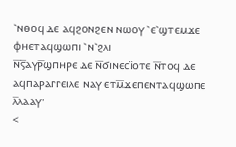⳿ⲛⲑⲟϥ ⲇⲉ ⲁϥϩⲟⲛϩⲉⲛ ⲛⲱⲟⲩ ⳿ⲉ⳿ϣⲧⲉⲙϫⲉ ⲫⲏⲉⲧⲁϥϣⲱⲡⲓ ⳿ⲛ⳿ϩⲗⲓ
ⲛ̅ⲋ̅ⲁⲩⲣ̅ϣⲡⲏⲣⲉ ⲇⲉ ⲛ̅ϭⲓⲛⲉⲥⲓ̈ⲟⲧⲉ ⲛ̅ⲧⲟϥ ⲇⲉ ⲁϥⲡⲁⲣⲁⲅⲅⲉⲓⲗⲉ ⲛⲁⲩ ⲉⲧⲙ̅ϫⲉⲡⲉⲛⲧⲁϥϣⲱⲡⲉ ⲗ̅ⲗⲁⲁⲩ·
<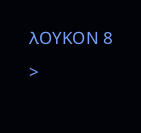ⲖⲞⲨⲔⲞⲚ 8 >